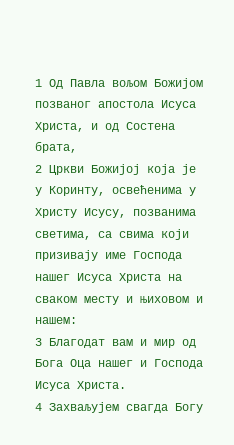1 Од Павла вољом Божијом позваног апостола Исуса Христа, и од Состена брата,
2 Цркви Божијој која је у Коринту, освећенима у Христу Исусу, позванима светима, са свима који призивају име Господа нашег Исуса Христа на сваком месту и њиховом и нашем:
3 Благодат вам и мир од Бога Оца нашег и Господа Исуса Христа.
4 Захваљујем свагда Богу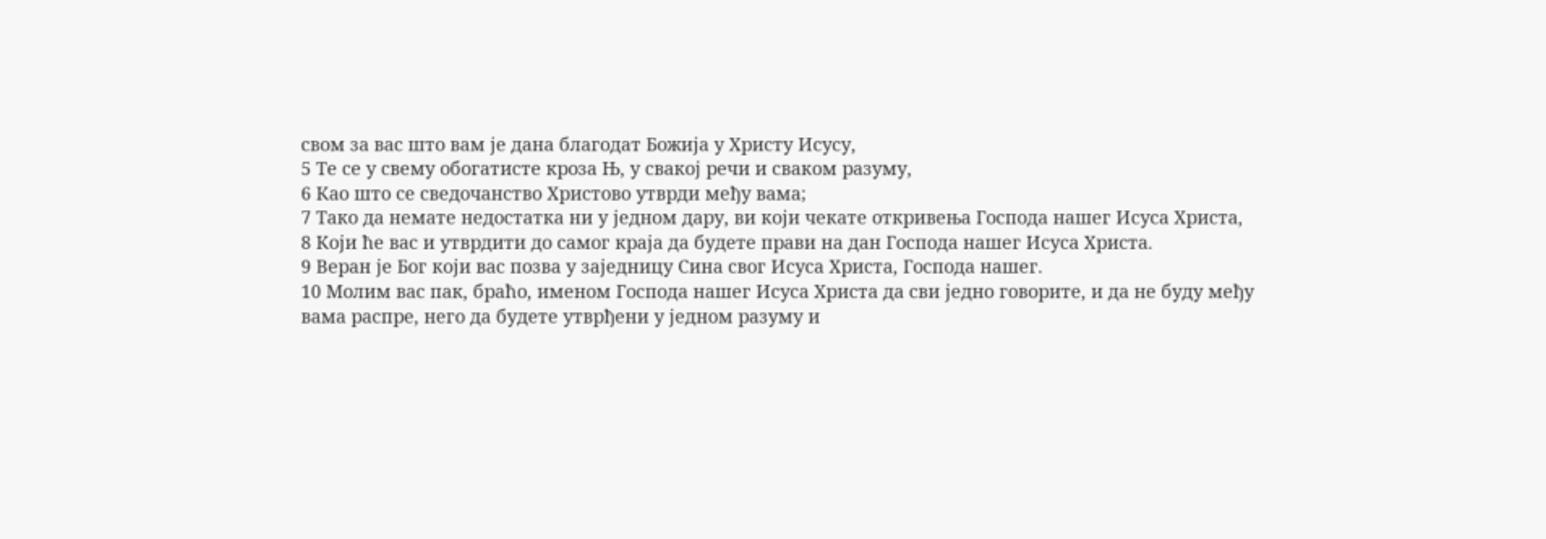свом за вас што вам је дана благодат Божија у Христу Исусу,
5 Те се у свему обогатисте кроза Њ, у свакој речи и сваком разуму,
6 Као што се сведочанство Христово утврди међу вама;
7 Тако да немате недостатка ни у једном дару, ви који чекате откривења Господа нашег Исуса Христа,
8 Који ће вас и утврдити до самог краја да будете прави на дан Господа нашег Исуса Христа.
9 Веран је Бог који вас позва у заједницу Сина свог Исуса Христа, Господа нашег.
10 Молим вас пак, браћо, именом Господа нашег Исуса Христа да сви једно говорите, и да не буду међу вама распре, него да будете утврђени у једном разуму и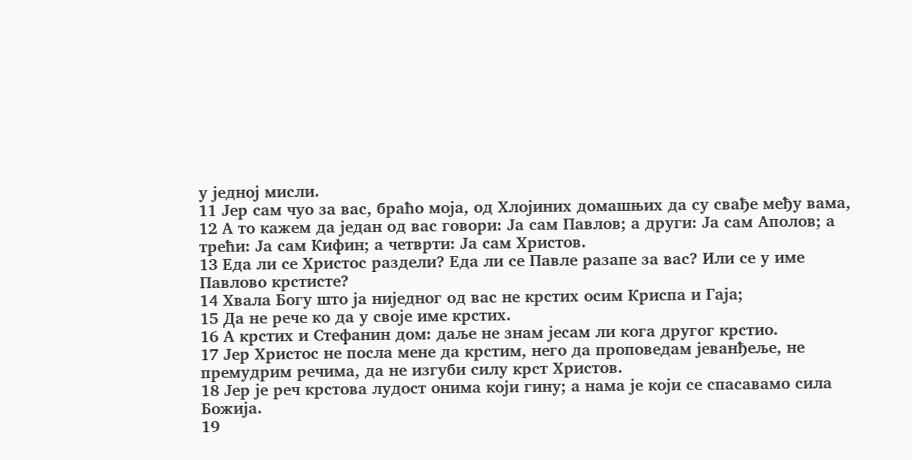у једној мисли.
11 Јер сам чуо за вас, браћо моја, од Хлојиних домашњих да су свађе међу вама,
12 А то кажем да један од вас говори: Ја сам Павлов; а други: Ја сам Аполов; а трећи: Ја сам Кифин; а четврти: Ја сам Христов.
13 Еда ли се Христос раздели? Еда ли се Павле разапе за вас? Или се у име Павлово крстисте?
14 Хвала Богу што ја ниједног од вас не крстих осим Криспа и Гаја;
15 Да не рече ко да у своје име крстих.
16 А крстих и Стефанин дом: даље не знам јесам ли кога другог крстио.
17 Јер Христос не посла мене да крстим, него да проповедам јеванђеље, не премудрим речима, да не изгуби силу крст Христов.
18 Јер је реч крстова лудост онима који гину; а нама је који се спасавамо сила Божија.
19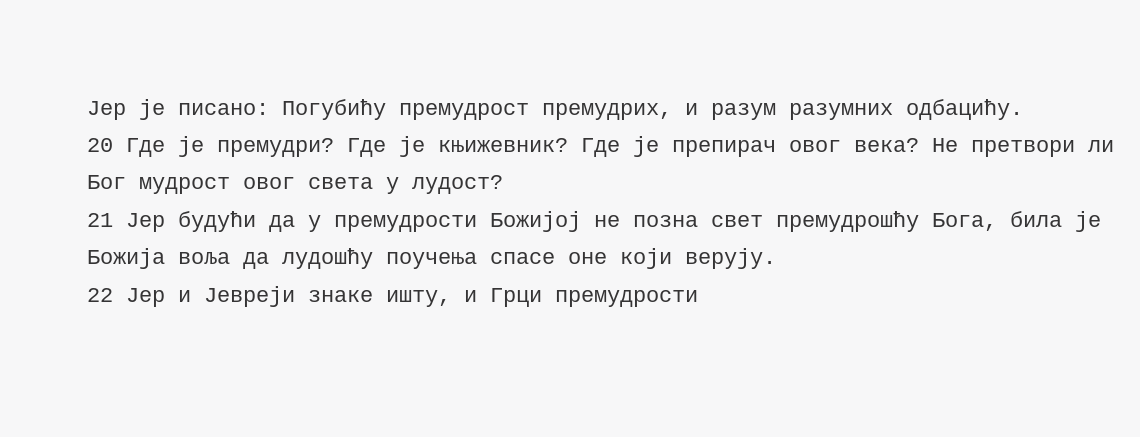Јер је писано: Погубићу премудрост премудрих, и разум разумних одбацићу.
20 Где је премудри? Где је књижевник? Где је препирач овог века? Не претвори ли Бог мудрост овог света у лудост?
21 Јер будући да у премудрости Божијој не позна свет премудрошћу Бога, била је Божија воља да лудошћу поучења спасе оне који верују.
22 Јер и Јевреји знаке ишту, и Грци премудрости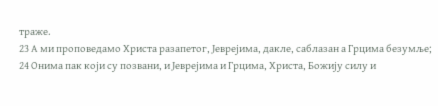траже.
23 А ми проповедамо Христа разапетог, Јеврејима, дакле, саблазан а Грцима безумље;
24 Онима пак који су позвани, и Јеврејима и Грцима, Христа, Божију силу и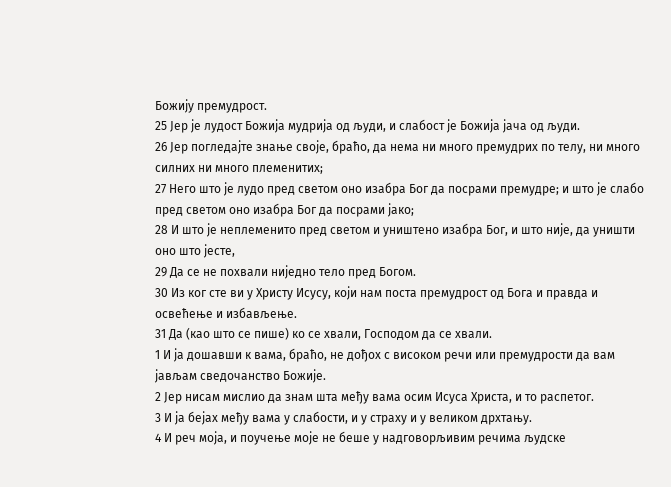Божију премудрост.
25 Јер је лудост Божија мудрија од људи, и слабост је Божија јача од људи.
26 Јер погледајте знање своје, браћо, да нема ни много премудрих по телу, ни много силних ни много племенитих;
27 Него што је лудо пред светом оно изабра Бог да посрами премудре; и што је слабо пред светом оно изабра Бог да посрами јако;
28 И што је неплеменито пред светом и уништено изабра Бог, и што није, да уништи оно што јесте,
29 Да се не похвали ниједно тело пред Богом.
30 Из ког сте ви у Христу Исусу, који нам поста премудрост од Бога и правда и освећење и избављење.
31 Да (као што се пише) ко се хвали, Господом да се хвали.
1 И ја дошавши к вама, браћо, не дођох с високом речи или премудрости да вам јављам сведочанство Божије.
2 Јер нисам мислио да знам шта међу вама осим Исуса Христа, и то распетог.
3 И ја бејах међу вама у слабости, и у страху и у великом дрхтању.
4 И реч моја, и поучење моје не беше у надговорљивим речима људске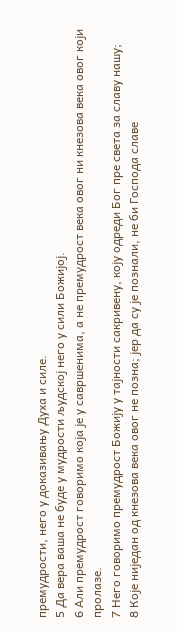премудрости, него у доказивању Духа и силе.
5 Да вера ваша не буде у мудрости људској него у сили Божијој.
6 Али премудрост говоримо која је у савршенима, а не премудрост века овог ни кнезова века овог који пролазе.
7 Него говоримо премудрост Божију у тајности сакривену, коју одреди Бог пре света за славу нашу;
8 Које ниједан од кнезова века овог не позна; јер да су је познали, не би Господа славе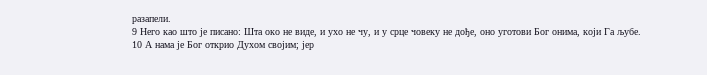разапели.
9 Него као што је писано: Шта око не виде, и ухо не чу, и у срце човеку не дође, оно уготови Бог онима, који Га љубе.
10 А нама је Бог открио Духом својим; јер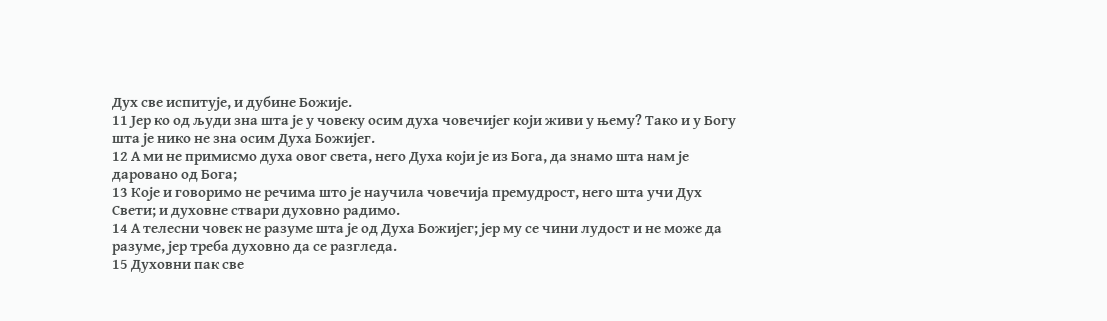Дух све испитује, и дубине Божије.
11 Јер ко од људи зна шта је у човеку осим духа човечијег који живи у њему? Тако и у Богу шта је нико не зна осим Духа Божијег.
12 А ми не примисмо духа овог света, него Духа који је из Бога, да знамо шта нам је даровано од Бога;
13 Које и говоримо не речима што је научила човечија премудрост, него шта учи Дух Свети; и духовне ствари духовно радимо.
14 А телесни човек не разуме шта је од Духа Божијег; јер му се чини лудост и не може да разуме, јер треба духовно да се разгледа.
15 Духовни пак све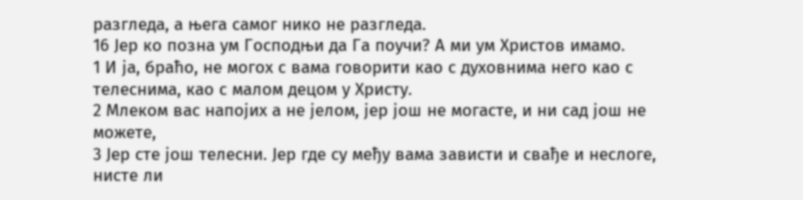разгледа, а њега самог нико не разгледа.
16 Јер ко позна ум Господњи да Га поучи? А ми ум Христов имамо.
1 И ја, браћо, не могох с вама говорити као с духовнима него као с телеснима, као с малом децом у Христу.
2 Млеком вас напојих а не јелом, јер још не могасте, и ни сад још не можете,
3 Јер сте још телесни. Јер где су међу вама зависти и свађе и неслоге, нисте ли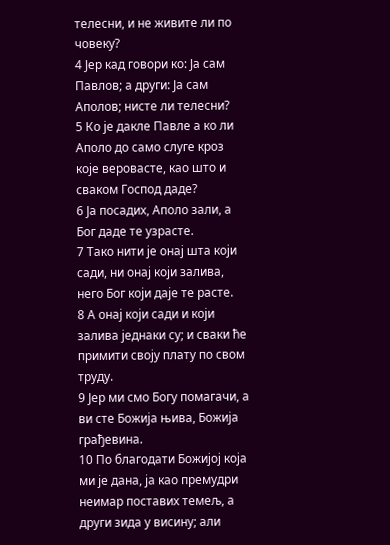телесни, и не живите ли по човеку?
4 Јер кад говори ко: Ја сам Павлов; а други: Ја сам Аполов; нисте ли телесни?
5 Ко је дакле Павле а ко ли Аполо до само слуге кроз које веровасте, као што и сваком Господ даде?
6 Ја посадих, Аполо зали, а Бог даде те узрасте.
7 Тако нити је онај шта који сади, ни онај који залива, него Бог који даје те расте.
8 А онај који сади и који залива једнаки су; и сваки ће примити своју плату по свом труду.
9 Јер ми смо Богу помагачи, а ви сте Божија њива, Божија грађевина.
10 По благодати Божијој која ми је дана, ја као премудри неимар поставих темељ, а други зида у висину; али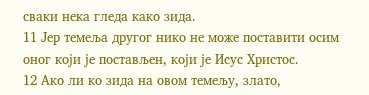сваки нека гледа како зида.
11 Јер темеља другог нико не може поставити осим оног који је постављен, који је Исус Христос.
12 Ако ли ко зида на овом темељу, злато,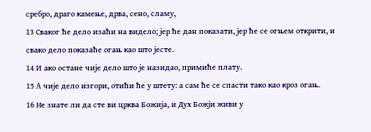сребро, драго камење, дрва, сено, сламу,
13 Сваког ће дело изаћи на видело; јер ће дан показати, јер ће се огњем открити, и свако дело показаће огањ као што јесте.
14 И ако остане чије дело што је назидао, примиће плату.
15 А чије дело изгори, отићи ће у штету: а сам ће се спасти тако као кроз огањ.
16 Не знате ли да сте ви црква Божија, и Дух Божји живи у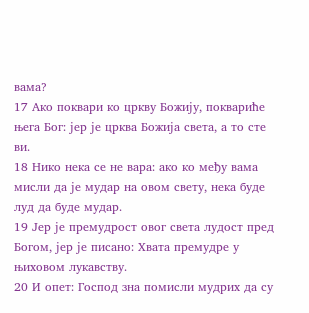вама?
17 Ако поквари ко цркву Божију, поквариће њега Бог: јер је црква Божија света, а то сте ви.
18 Нико нека се не вара: ако ко међу вама мисли да је мудар на овом свету, нека буде луд да буде мудар.
19 Јер је премудрост овог света лудост пред Богом, јер је писано: Хвата премудре у њиховом лукавству.
20 И опет: Господ зна помисли мудрих да су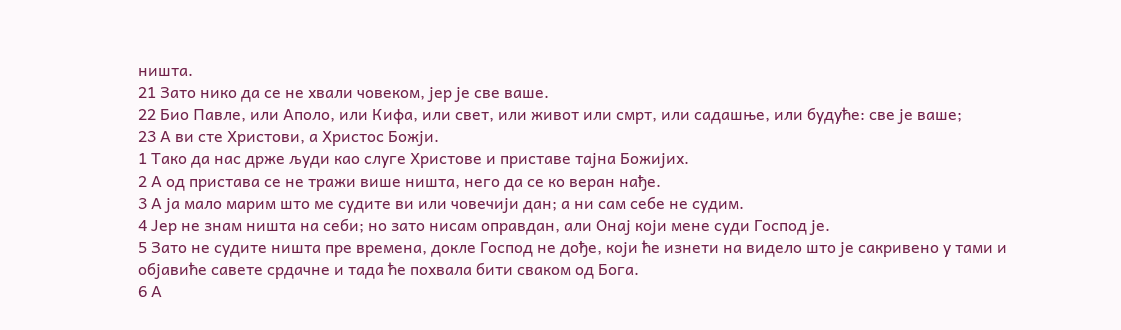ништа.
21 Зато нико да се не хвали човеком, јер је све ваше.
22 Био Павле, или Аполо, или Кифа, или свет, или живот или смрт, или садашње, или будуће: све је ваше;
23 А ви сте Христови, а Христос Божји.
1 Тако да нас држе људи као слуге Христове и приставе тајна Божијих.
2 А од пристава се не тражи више ништа, него да се ко веран нађе.
3 А ја мало марим што ме судите ви или човечији дан; а ни сам себе не судим.
4 Јер не знам ништа на себи; но зато нисам оправдан, али Онај који мене суди Господ је.
5 Зато не судите ништа пре времена, докле Господ не дође, који ће изнети на видело што је сакривено у тами и објавиће савете срдачне и тада ће похвала бити сваком од Бога.
6 А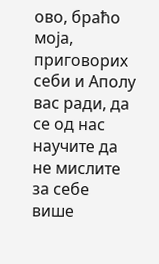ово, браћо моја, приговорих себи и Аполу вас ради, да се од нас научите да не мислите за себе више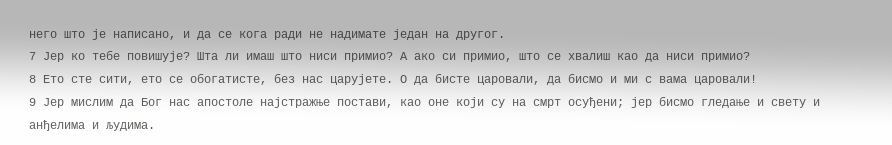него што је написано, и да се кога ради не надимате један на другог.
7 Јер ко тебе повишује? Шта ли имаш што ниси примио? А ако си примио, што се хвалиш као да ниси примио?
8 Ето сте сити, ето се обогатисте, без нас царујете. О да бисте царовали, да бисмо и ми с вама царовали!
9 Јер мислим да Бог нас апостоле најстражње постави, као оне који су на смрт осуђени; јер бисмо гледање и свету и анђелима и људима.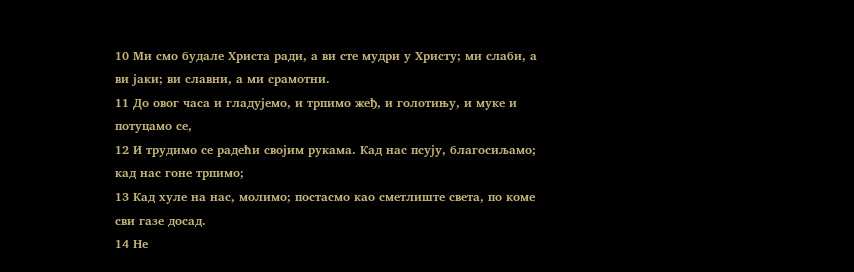10 Ми смо будале Христа ради, а ви сте мудри у Христу; ми слаби, а ви јаки; ви славни, а ми срамотни.
11 До овог часа и гладујемо, и трпимо жеђ, и голотињу, и муке и потуцамо се,
12 И трудимо се радећи својим рукама. Кад нас псују, благосиљамо; кад нас гоне трпимо;
13 Кад хуле на нас, молимо; постасмо као сметлиште света, по коме сви газе досад.
14 Не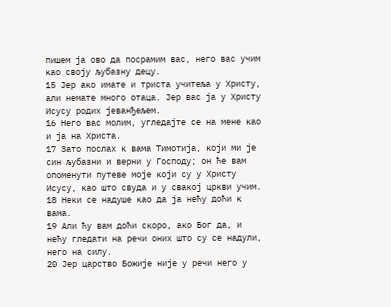пишем ја ово да посрамим вас, него вас учим као своју љубазну децу.
15 Јер ако имате и триста учитеља у Христу, али немате много отаца. Јер вас ја у Христу Исусу родих јеванђељем.
16 Него вас молим, угледајте се на мене као и ја на Христа.
17 Зато послах к вама Тимотија, који ми је син љубазни и верни у Господу; он ће вам опоменути путеве моје који су у Христу Исусу, као што свуда и у свакој цркви учим.
18 Неки се надуше као да ја нећу доћи к вама.
19 Али ћу вам доћи скоро, ако Бог да, и нећу гледати на речи оних што су се надули, него на силу.
20 Јер царство Божије није у речи него у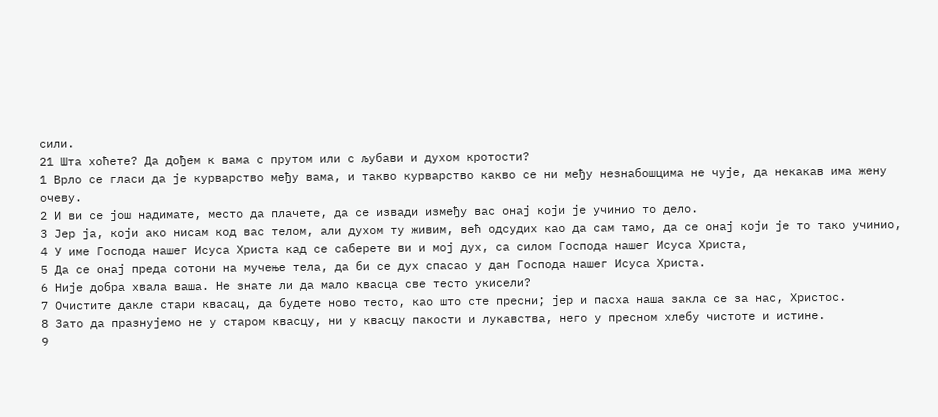сили.
21 Шта хоћете? Да дођем к вама с прутом или с љубави и духом кротости?
1 Врло се гласи да је курварство међу вама, и такво курварство какво се ни међу незнабошцима не чује, да некакав има жену очеву.
2 И ви се још надимате, место да плачете, да се извади између вас онај који је учинио то дело.
3 Јер ја, који ако нисам код вас телом, али духом ту живим, већ одсудих као да сам тамо, да се онај који је то тако учинио,
4 У име Господа нашег Исуса Христа кад се саберете ви и мој дух, са силом Господа нашег Исуса Христа,
5 Да се онај преда сотони на мучење тела, да би се дух спасао у дан Господа нашег Исуса Христа.
6 Није добра хвала ваша. Не знате ли да мало квасца све тесто укисели?
7 Очистите дакле стари квасац, да будете ново тесто, као што сте пресни; јер и пасха наша закла се за нас, Христос.
8 Зато да празнујемо не у старом квасцу, ни у квасцу пакости и лукавства, него у пресном хлебу чистоте и истине.
9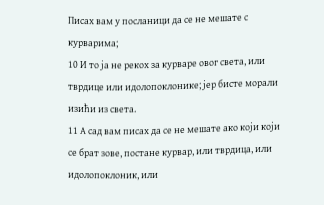Писах вам у посланици да се не мешате с курварима;
10 И то ја не рекох за курваре овог света, или тврдице или идолопоклонике; јер бисте морали изићи из света.
11 А сад вам писах да се не мешате ако који који се брат зове, постане курвар, или тврдица, или идолопоклоник, или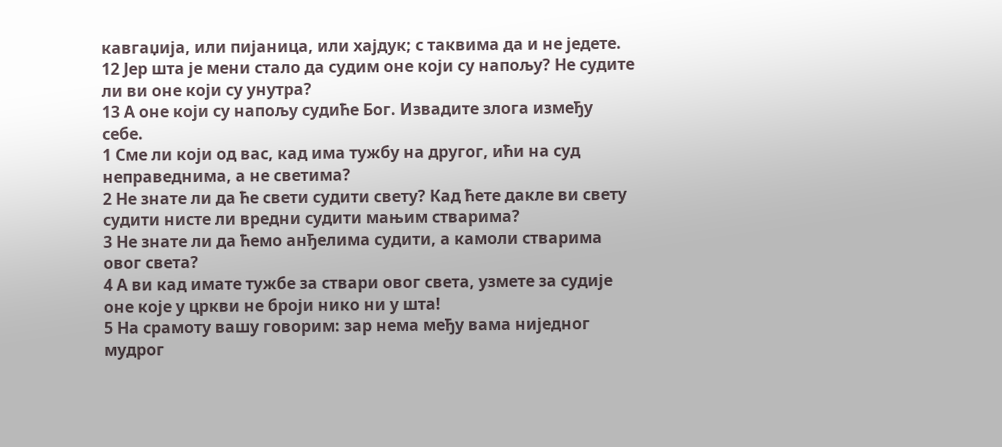кавгаџија, или пијаница, или хајдук; с таквима да и не једете.
12 Јер шта је мени стало да судим оне који су напољу? Не судите ли ви оне који су унутра?
13 А оне који су напољу судиће Бог. Извадите злога између себе.
1 Сме ли који од вас, кад има тужбу на другог, ићи на суд неправеднима, а не светима?
2 Не знате ли да ће свети судити свету? Кад ћете дакле ви свету судити нисте ли вредни судити мањим стварима?
3 Не знате ли да ћемо анђелима судити, а камоли стварима овог света?
4 А ви кад имате тужбе за ствари овог света, узмете за судије оне које у цркви не броји нико ни у шта!
5 На срамоту вашу говорим: зар нема међу вама ниједног мудрог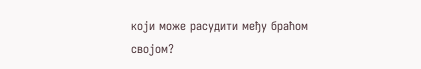који може расудити међу браћом својом?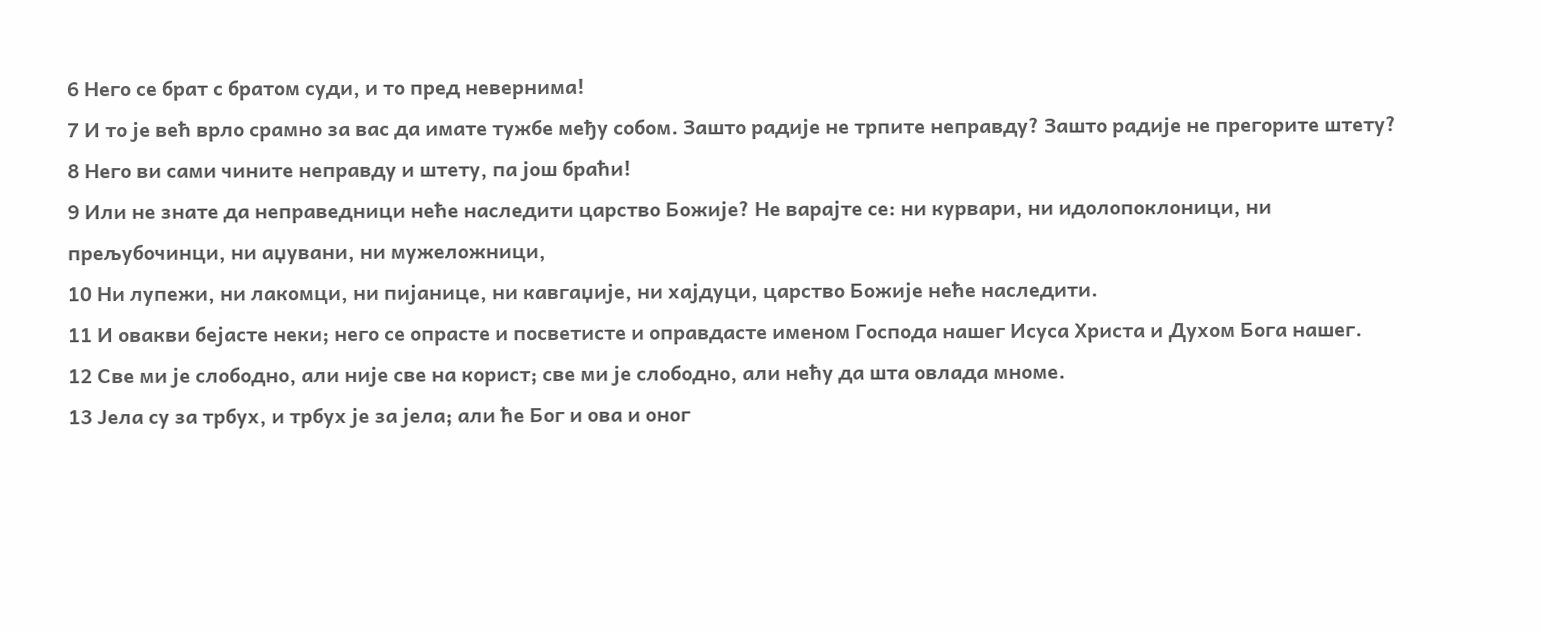6 Него се брат с братом суди, и то пред невернима!
7 И то је већ врло срамно за вас да имате тужбе међу собом. Зашто радије не трпите неправду? Зашто радије не прегорите штету?
8 Него ви сами чините неправду и штету, па још браћи!
9 Или не знате да неправедници неће наследити царство Божије? Не варајте се: ни курвари, ни идолопоклоници, ни прељубочинци, ни аџувани, ни мужеложници,
10 Ни лупежи, ни лакомци, ни пијанице, ни кавгаџије, ни хајдуци, царство Божије неће наследити.
11 И овакви бејасте неки; него се опрасте и посветисте и оправдасте именом Господа нашег Исуса Христа и Духом Бога нашег.
12 Све ми је слободно, али није све на корист; све ми је слободно, али нећу да шта овлада мноме.
13 Јела су за трбух, и трбух је за јела; али ће Бог и ова и оног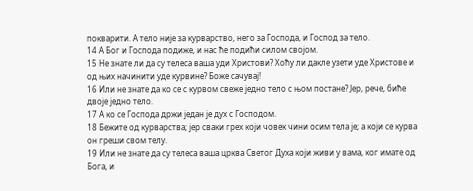покварити. А тело није за курварство, него за Господа, и Господ за тело.
14 А Бог и Господа подиже, и нас ће подићи силом својом.
15 Не знате ли да су телеса ваша уди Христови? Хоћу ли дакле узети уде Христове и од њих начинити уде курвине? Боже сачувај!
16 Или не знате да ко се с курвом свеже једно тело с њом постане? Јер, рече, биће двоје једно тело.
17 А ко се Господа држи један је дух с Господом.
18 Бежите од курварства; јер сваки грех који човек чини осим тела је; а који се курва он греши свом телу.
19 Или не знате да су телеса ваша црква Светог Духа који живи у вама, ког имате од Бога, и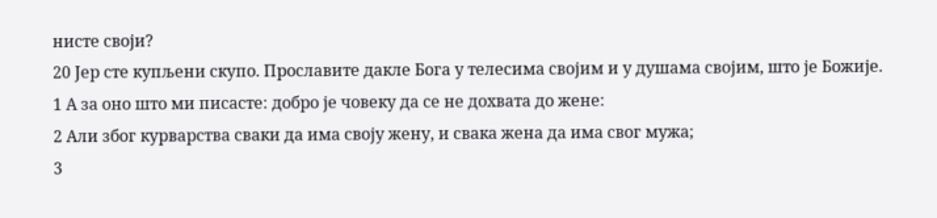нисте своји?
20 Јер сте купљени скупо. Прославите дакле Бога у телесима својим и у душама својим, што је Божије.
1 А за оно што ми писасте: добро је човеку да се не дохвата до жене:
2 Али због курварства сваки да има своју жену, и свака жена да има свог мужа;
3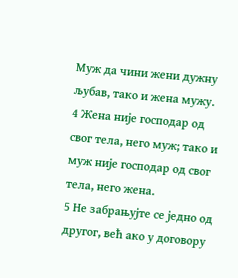Муж да чини жени дужну љубав, тако и жена мужу.
4 Жена није господар од свог тела, него муж; тако и муж није господар од свог тела, него жена.
5 Не забрањујте се једно од другог, већ ако у договору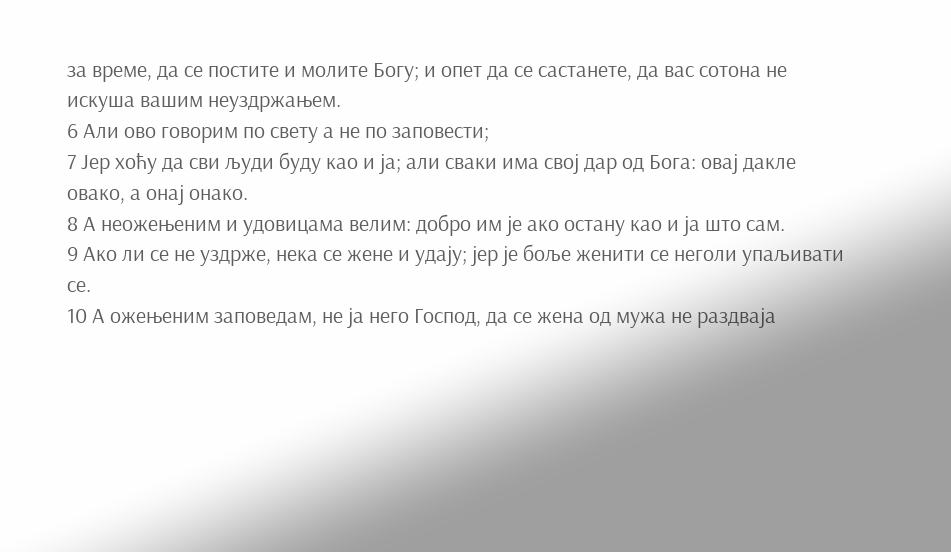за време, да се постите и молите Богу; и опет да се састанете, да вас сотона не искуша вашим неуздржањем.
6 Али ово говорим по свету а не по заповести;
7 Јер хоћу да сви људи буду као и ја; али сваки има свој дар од Бога: овај дакле овако, а онај онако.
8 А неожењеним и удовицама велим: добро им је ако остану као и ја што сам.
9 Ако ли се не уздрже, нека се жене и удају; јер је боље женити се неголи упаљивати се.
10 А ожењеним заповедам, не ја него Господ, да се жена од мужа не раздваја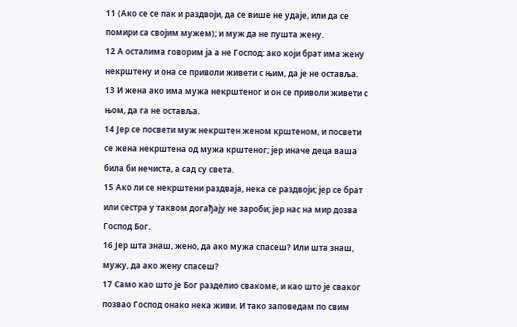11 (Ако се се пак и раздвоји, да се више не удаје, или да се помири са својим мужем); и муж да не пушта жену.
12 А осталима говорим ја а не Господ: ако који брат има жену некрштену и она се приволи живети с њим, да је не оставља.
13 И жена ако има мужа некрштеног и он се приволи живети с њом, да га не оставља.
14 Јер се посвети муж некрштен женом крштеном, и посвети се жена некрштена од мужа крштеног; јер иначе деца ваша била би нечиста, а сад су света.
15 Ако ли се некрштени раздваја, нека се раздвоји; јер се брат или сестра у таквом догађају не зароби; јер нас на мир дозва Господ Бог.
16 Јер шта знаш, жено, да ако мужа спасеш? Или шта знаш, мужу, да ако жену спасеш?
17 Само као што је Бог разделио свакоме, и као што је сваког позвао Господ онако нека живи. И тако заповедам по свим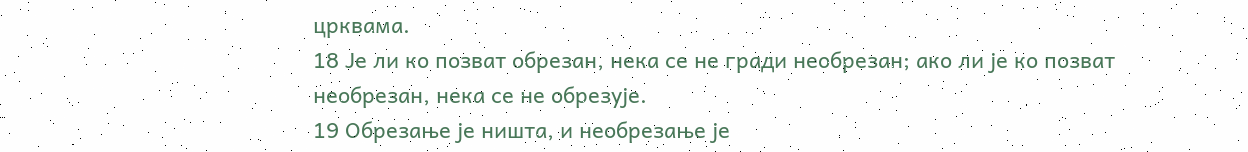црквама.
18 Је ли ко позват обрезан, нека се не гради необрезан; ако ли је ко позват необрезан, нека се не обрезује.
19 Обрезање је ништа, и необрезање је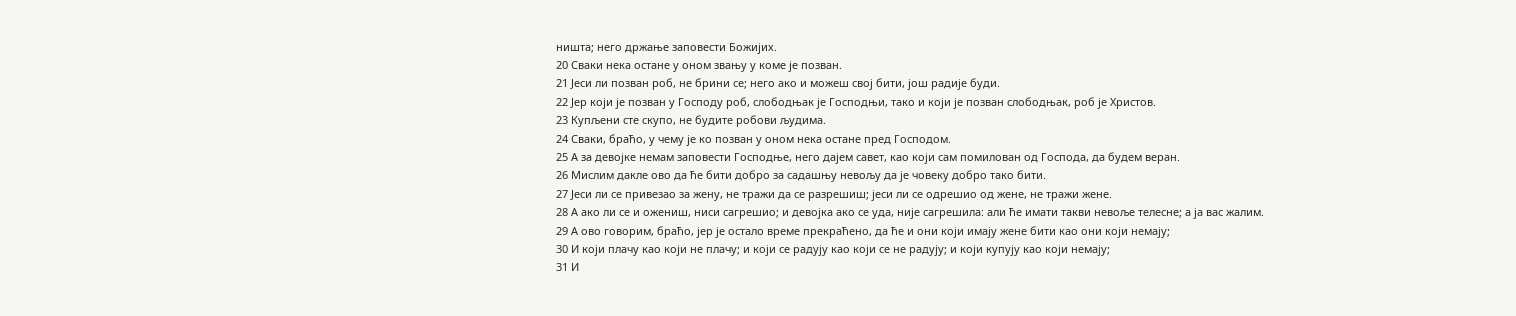ништа; него држање заповести Божијих.
20 Сваки нека остане у оном звању у коме је позван.
21 Јеси ли позван роб, не брини се; него ако и можеш свој бити, још радије буди.
22 Јер који је позван у Господу роб, слободњак је Господњи, тако и који је позван слободњак, роб је Христов.
23 Купљени сте скупо, не будите робови људима.
24 Сваки, браћо, у чему је ко позван у оном нека остане пред Господом.
25 А за девојке немам заповести Господње, него дајем савет, као који сам помилован од Господа, да будем веран.
26 Мислим дакле ово да ће бити добро за садашњу невољу да је човеку добро тако бити.
27 Јеси ли се привезао за жену, не тражи да се разрешиш; јеси ли се одрешио од жене, не тражи жене.
28 А ако ли се и ожениш, ниси сагрешио; и девојка ако се уда, није сагрешила: али ће имати такви невоље телесне; а ја вас жалим.
29 А ово говорим, браћо, јер је остало време прекраћено, да ће и они који имају жене бити као они који немају;
30 И који плачу као који не плачу; и који се радују као који се не радују; и који купују као који немају;
31 И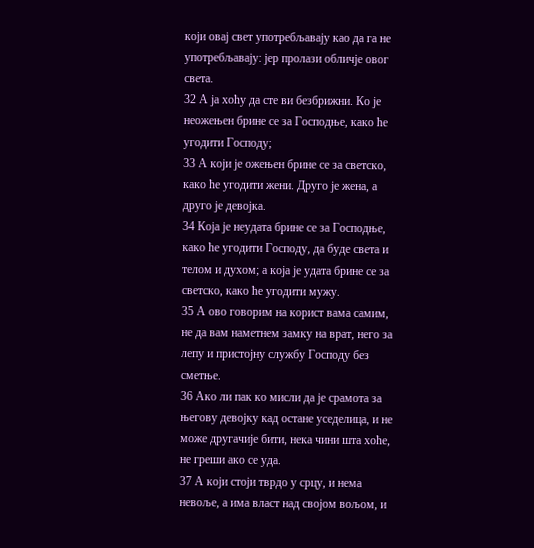који овај свет употребљавају као да га не употребљавају: јер пролази обличје овог света.
32 А ја хоћу да сте ви безбрижни. Ко је неожењен брине се за Господње, како ће угодити Господу;
33 А који је ожењен брине се за светско, како ће угодити жени. Друго је жена, а друго је девојка.
34 Која је неудата брине се за Господње, како ће угодити Господу, да буде света и телом и духом; а која је удата брине се за светско, како ће угодити мужу.
35 А ово говорим на корист вама самим, не да вам наметнем замку на врат, него за лепу и пристојну службу Господу без сметње.
36 Ако ли пак ко мисли да је срамота за његову девојку кад остане уседелица, и не може другачије бити, нека чини шта хоће, не греши ако се уда.
37 А који стоји тврдо у срцу, и нема невоље, а има власт над својом вољом, и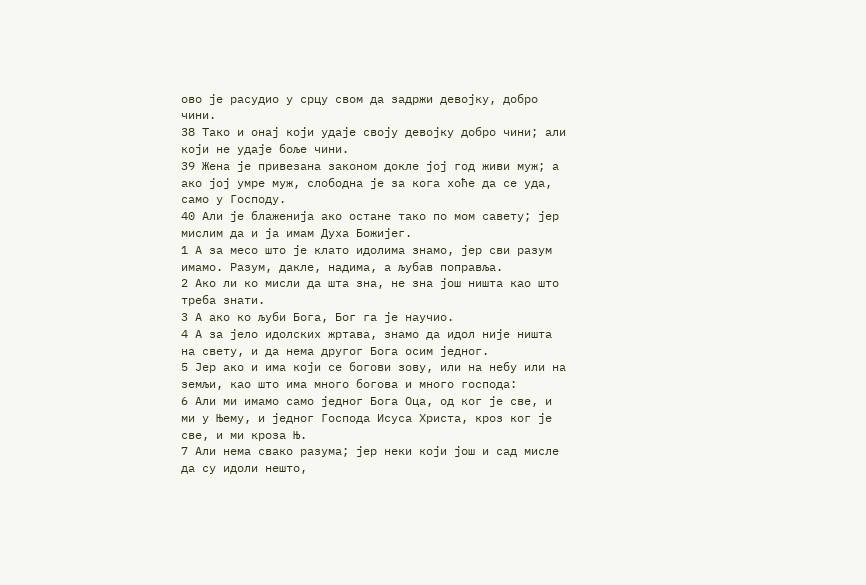ово је расудио у срцу свом да задржи девојку, добро чини.
38 Тако и онај који удаје своју девојку добро чини; али који не удаје боље чини.
39 Жена је привезана законом докле јој год живи муж; а ако јој умре муж, слободна је за кога хоће да се уда, само у Господу.
40 Али је блаженија ако остане тако по мом савету; јер мислим да и ја имам Духа Божијег.
1 А за месо што је клато идолима знамо, јер сви разум имамо. Разум, дакле, надима, а љубав поправља.
2 Ако ли ко мисли да шта зна, не зна још ништа као што треба знати.
3 А ако ко љуби Бога, Бог га је научио.
4 А за јело идолских жртава, знамо да идол није ништа на свету, и да нема другог Бога осим једног.
5 Јер ако и има који се богови зову, или на небу или на земљи, као што има много богова и много господа:
6 Али ми имамо само једног Бога Оца, од ког је све, и ми у Њему, и једног Господа Исуса Христа, кроз ког је све, и ми кроза Њ.
7 Али нема свако разума; јер неки који још и сад мисле да су идоли нешто,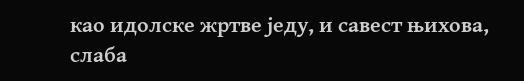као идолске жртве једу, и савест њихова, слаба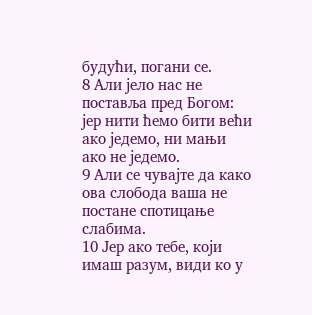будући, погани се.
8 Али јело нас не поставља пред Богом: јер нити ћемо бити већи ако једемо, ни мањи ако не једемо.
9 Али се чувајте да како ова слобода ваша не постане спотицање слабима.
10 Јер ако тебе, који имаш разум, види ко у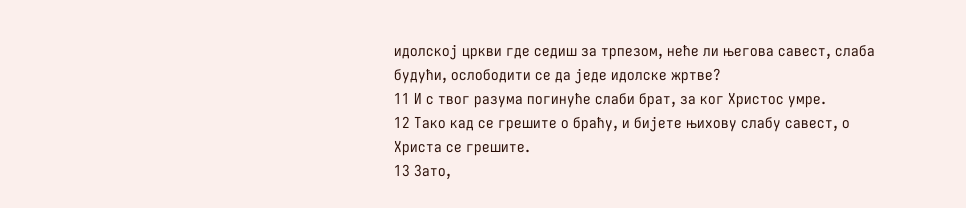идолској цркви где седиш за трпезом, неће ли његова савест, слаба будући, ослободити се да једе идолске жртве?
11 И с твог разума погинуће слаби брат, за ког Христос умре.
12 Тако кад се грешите о браћу, и бијете њихову слабу савест, о Христа се грешите.
13 Зато,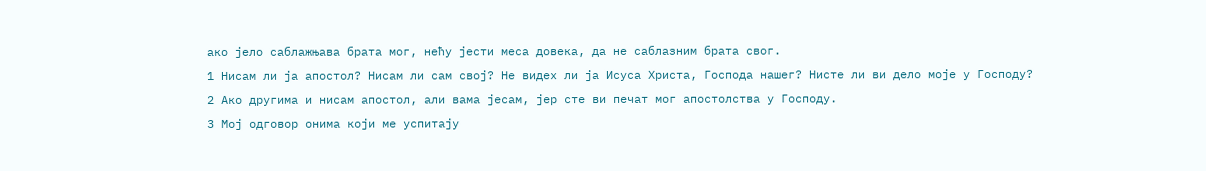ако јело саблажњава брата мог, нећу јести меса довека, да не саблазним брата свог.
1 Нисам ли ја апостол? Нисам ли сам свој? Не видех ли ја Исуса Христа, Господа нашег? Нисте ли ви дело моје у Господу?
2 Ако другима и нисам апостол, али вама јесам, јер сте ви печат мог апостолства у Господу.
3 Мој одговор онима који ме успитају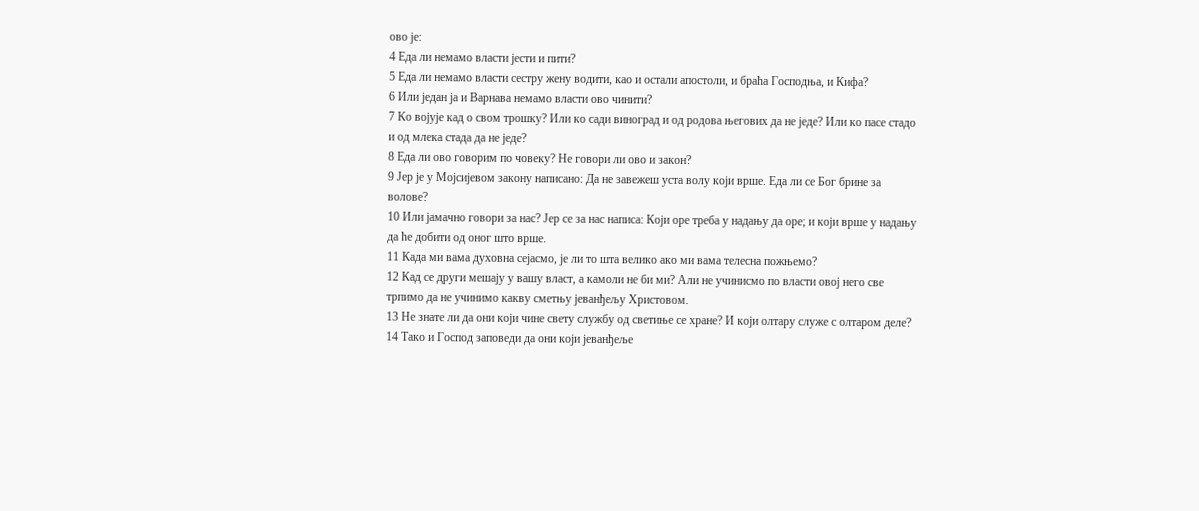ово је:
4 Еда ли немамо власти јести и пити?
5 Еда ли немамо власти сестру жену водити, као и остали апостоли, и браћа Господња, и Кифа?
6 Или један ја и Варнава немамо власти ово чинити?
7 Ко војује кад о свом трошку? Или ко сади виноград и од родова његових да не једе? Или ко пасе стадо и од млека стада да не једе?
8 Еда ли ово говорим по човеку? Не говори ли ово и закон?
9 Јер је у Мојсијевом закону написано: Да не завежеш уста волу који врше. Еда ли се Бог брине за волове?
10 Или јамачно говори за нас? Јер се за нас написа: Који оре треба у надању да оре; и који врше у надању да ће добити од оног што врше.
11 Када ми вама духовна сејасмо, је ли то шта велико ако ми вама телесна пожњемо?
12 Кад се други мешају у вашу власт, а камоли не би ми? Али не учинисмо по власти овој него све трпимо да не учинимо какву сметњу јеванђељу Христовом.
13 Не знате ли да они који чине свету службу од светиње се хране? И који олтару служе с олтаром деле?
14 Тако и Господ заповеди да они који јеванђеље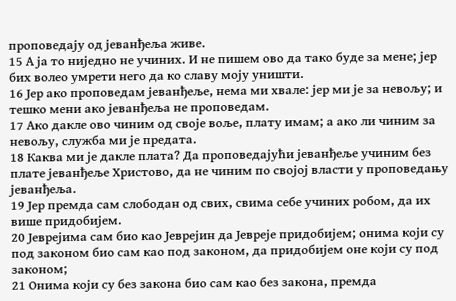проповедају од јеванђеља живе.
15 А ја то ниједно не учиних. И не пишем ово да тако буде за мене; јер бих волео умрети него да ко славу моју уништи.
16 Јер ако проповедам јеванђеље, нема ми хвале: јер ми је за невољу; и тешко мени ако јеванђеља не проповедам.
17 Ако дакле ово чиним од своје воље, плату имам; а ако ли чиним за невољу, служба ми је предата.
18 Каква ми је дакле плата? Да проповедајући јеванђеље учиним без плате јеванђеље Христово, да не чиним по својој власти у проповедању јеванђеља.
19 Јер премда сам слободан од свих, свима себе учиних робом, да их више придобијем.
20 Јеврејима сам био као Јеврејин да Јевреје придобијем; онима који су под законом био сам као под законом, да придобијем оне који су под законом;
21 Онима који су без закона био сам као без закона, премда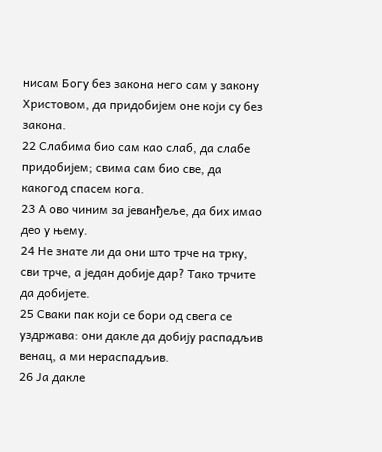нисам Богу без закона него сам у закону Христовом, да придобијем оне који су без закона.
22 Слабима био сам као слаб, да слабе придобијем; свима сам био све, да какогод спасем кога.
23 А ово чиним за јеванђеље, да бих имао део у њему.
24 Не знате ли да они што трче на трку, сви трче, а један добије дар? Тако трчите да добијете.
25 Сваки пак који се бори од свега се уздржава: они дакле да добију распадљив венац, а ми нераспадљив.
26 Ја дакле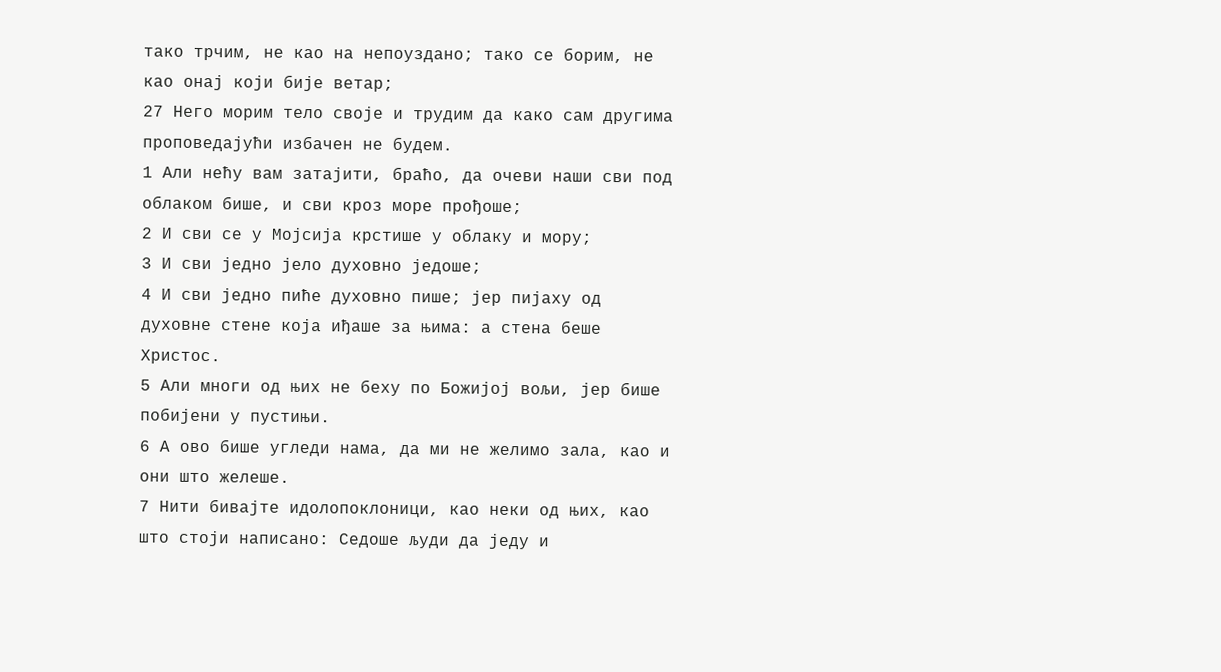тако трчим, не као на непоуздано; тако се борим, не као онај који бије ветар;
27 Него морим тело своје и трудим да како сам другима проповедајући избачен не будем.
1 Али нећу вам затајити, браћо, да очеви наши сви под облаком бише, и сви кроз море прођоше;
2 И сви се у Мојсија крстише у облаку и мору;
3 И сви једно јело духовно једоше;
4 И сви једно пиће духовно пише; јер пијаху од духовне стене која иђаше за њима: а стена беше Христос.
5 Али многи од њих не беху по Божијој вољи, јер бише побијени у пустињи.
6 А ово бише угледи нама, да ми не желимо зала, као и они што желеше.
7 Нити бивајте идолопоклоници, као неки од њих, као што стоји написано: Седоше људи да једу и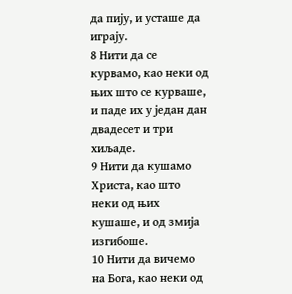да пију, и усташе да играју.
8 Нити да се курвамо, као неки од њих што се курваше, и паде их у један дан двадесет и три хиљаде.
9 Нити да кушамо Христа, као што неки од њих кушаше, и од змија изгибоше.
10 Нити да вичемо на Бога, као неки од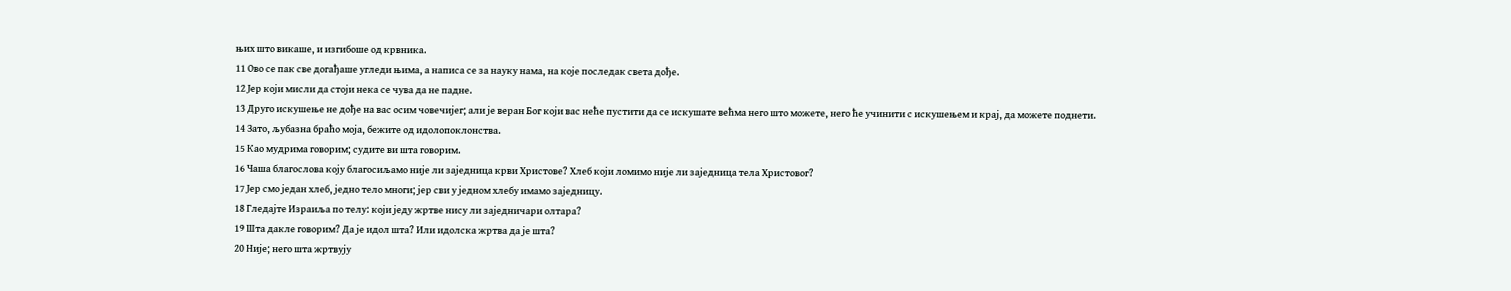њих што викаше, и изгибоше од крвника.
11 Ово се пак све догађаше угледи њима, а написа се за науку нама, на које последак света дође.
12 Јер који мисли да стоји нека се чува да не падне.
13 Друго искушење не дође на вас осим човечијег; али је веран Бог који вас неће пустити да се искушате већма него што можете, него ће учинити с искушењем и крај, да можете поднети.
14 Зато, љубазна браћо моја, бежите од идолопоклонства.
15 Као мудрима говорим; судите ви шта говорим.
16 Чаша благослова коју благосиљамо није ли заједница крви Христове? Хлеб који ломимо није ли заједница тела Христовог?
17 Јер смо један хлеб, једно тело многи; јер сви у једном хлебу имамо заједницу.
18 Гледајте Израиља по телу: који једу жртве нису ли заједничари олтара?
19 Шта дакле говорим? Да је идол шта? Или идолска жртва да је шта?
20 Није; него шта жртвују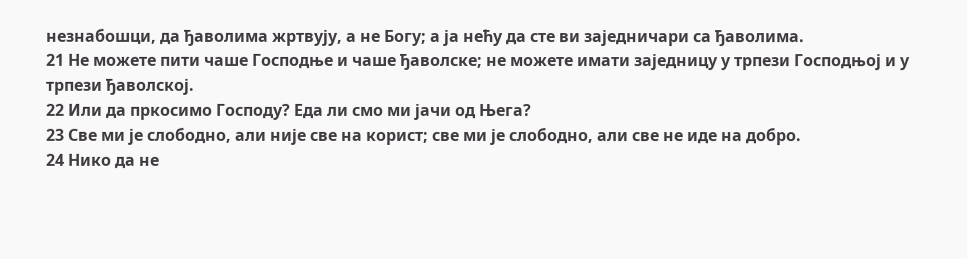незнабошци, да ђаволима жртвују, а не Богу; а ја нећу да сте ви заједничари са ђаволима.
21 Не можете пити чаше Господње и чаше ђаволске; не можете имати заједницу у трпези Господњој и у трпези ђаволској.
22 Или да пркосимо Господу? Еда ли смо ми јачи од Њега?
23 Све ми је слободно, али није све на корист; све ми је слободно, али све не иде на добро.
24 Нико да не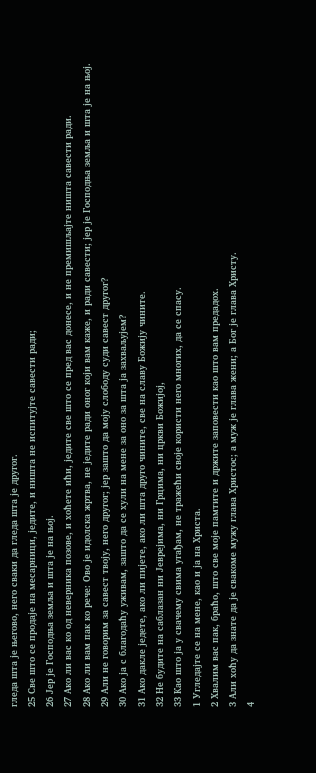гледа шта је његово, него сваки да гледа шта је другог.
25 Све што се продаје на месарници, једите, и ништа не испитујте савести ради;
26 Јер је Господња земља и шта је на њој.
27 Ако ли вас ко од неверника позове, и хоћете ићи, једите све што се пред вас донесе, и не премишљајте ништа савести ради.
28 Ако ли вам пак ко рече: Ово је идолска жртва, не једите ради оног који вам каже, и ради савести; јер је Господња земља и шта је на њој.
29 Али не говорим за савест твоју, него другог; јер зашто да моју слободу суди савест другог?
30 Ако ја с благодаћу уживам, зашто да се хули на мене за оно за шта ја захваљујем?
31 Ако дакле једете, ако ли пијете, ако ли шта друго чините, све на славу Божију чините.
32 Не будите на саблазан ни Јеврејима, ни Грцима, ни цркви Божијој,
33 Као што ја у свачему свима угађам, не тражећи своје користи него многих, да се спасу.
1 Угледајте се на мене, као и ја на Христа.
2 Хвалим вас пак, браћо, што све моје памтите и држите заповести као што вам предадох.
3 Али хоћу да знате да је свакоме мужу глава Христос; а муж је глава жени; а Бог је глава Христу.
4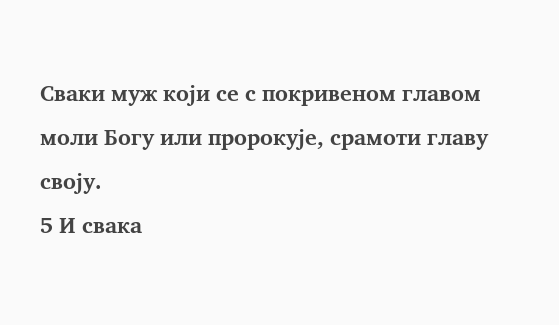Сваки муж који се с покривеном главом моли Богу или пророкује, срамоти главу своју.
5 И свака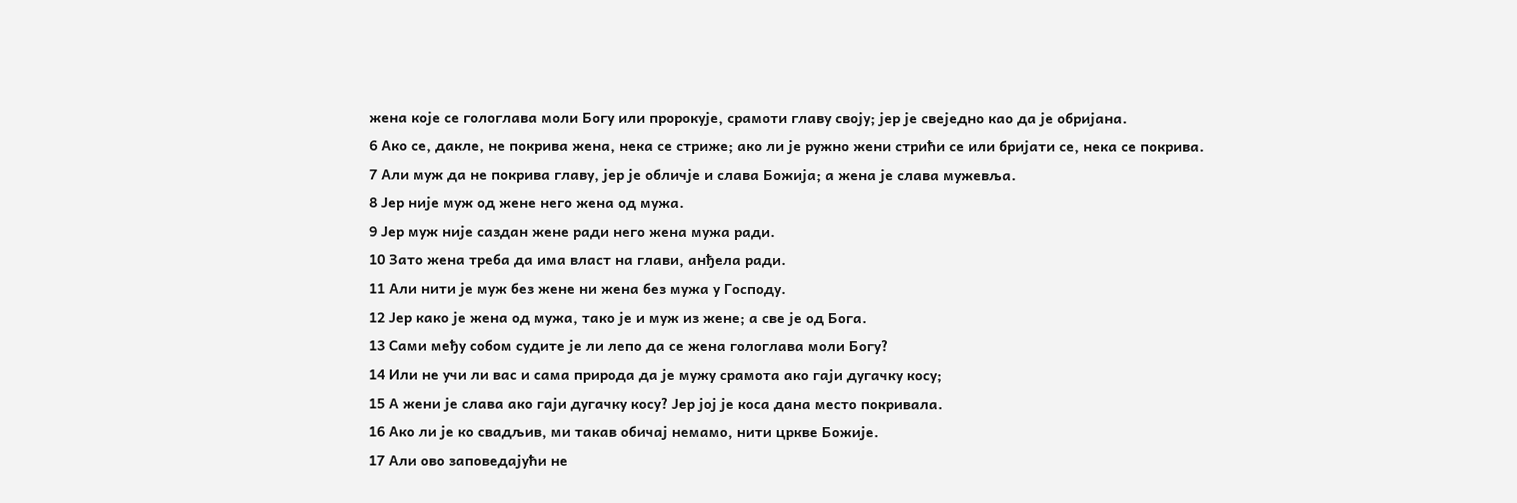жена које се гологлава моли Богу или пророкује, срамоти главу своју; јер је свеједно као да је обријана.
6 Ако се, дакле, не покрива жена, нека се стриже; ако ли је ружно жени стрићи се или бријати се, нека се покрива.
7 Али муж да не покрива главу, јер је обличје и слава Божија; а жена је слава мужевља.
8 Јер није муж од жене него жена од мужа.
9 Јер муж није саздан жене ради него жена мужа ради.
10 Зато жена треба да има власт на глави, анђела ради.
11 Али нити је муж без жене ни жена без мужа у Господу.
12 Јер како је жена од мужа, тако је и муж из жене; а све је од Бога.
13 Сами међу собом судите је ли лепо да се жена гологлава моли Богу?
14 Или не учи ли вас и сама природа да је мужу срамота ако гаји дугачку косу;
15 А жени је слава ако гаји дугачку косу? Јер јој је коса дана место покривала.
16 Ако ли је ко свадљив, ми такав обичај немамо, нити цркве Божије.
17 Али ово заповедајући не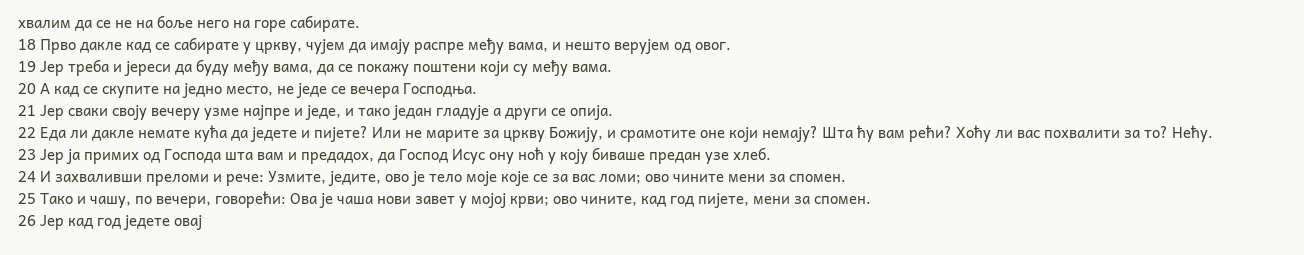хвалим да се не на боље него на горе сабирате.
18 Прво дакле кад се сабирате у цркву, чујем да имају распре међу вама, и нешто верујем од овог.
19 Јер треба и јереси да буду међу вама, да се покажу поштени који су међу вама.
20 А кад се скупите на једно место, не једе се вечера Господња.
21 Јер сваки своју вечеру узме најпре и једе, и тако један гладује а други се опија.
22 Еда ли дакле немате кућа да једете и пијете? Или не марите за цркву Божију, и срамотите оне који немају? Шта ћу вам рећи? Хоћу ли вас похвалити за то? Нећу.
23 Јер ја примих од Господа шта вам и предадох, да Господ Исус ону ноћ у коју биваше предан узе хлеб.
24 И захваливши преломи и рече: Узмите, једите, ово је тело моје које се за вас ломи; ово чините мени за спомен.
25 Тако и чашу, по вечери, говорећи: Ова је чаша нови завет у мојој крви; ово чините, кад год пијете, мени за спомен.
26 Јер кад год једете овај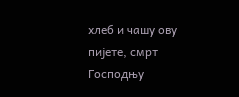хлеб и чашу ову пијете, смрт Господњу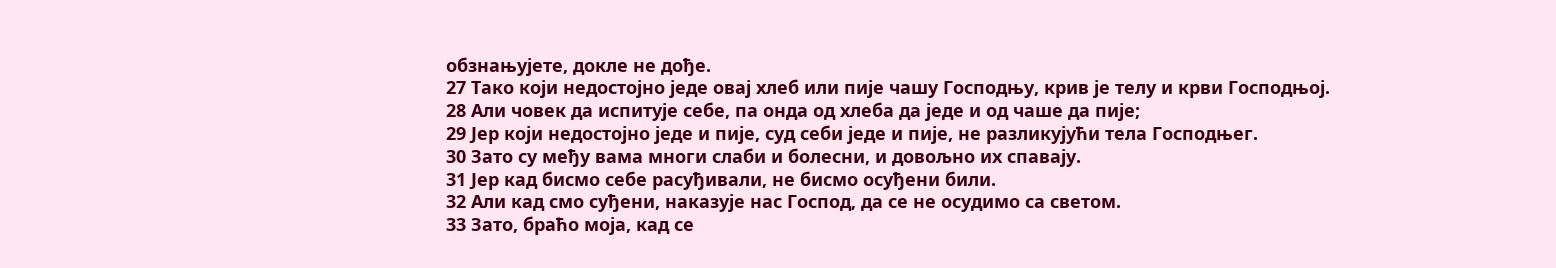обзнањујете, докле не дође.
27 Тако који недостојно једе овај хлеб или пије чашу Господњу, крив је телу и крви Господњој.
28 Али човек да испитује себе, па онда од хлеба да једе и од чаше да пије;
29 Јер који недостојно једе и пије, суд себи једе и пије, не разликујући тела Господњег.
30 Зато су међу вама многи слаби и болесни, и довољно их спавају.
31 Јер кад бисмо себе расуђивали, не бисмо осуђени били.
32 Али кад смо суђени, наказује нас Господ, да се не осудимо са светом.
33 Зато, браћо моја, кад се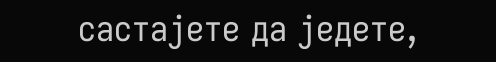састајете да једете,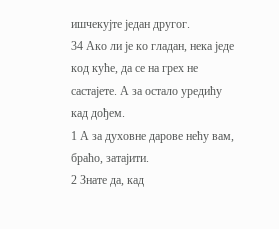ишчекујте један другог.
34 Ако ли је ко гладан, нека једе код куће, да се на грех не састајете. А за остало уредићу кад дођем.
1 А за духовне дарове нећу вам, браћо, затајити.
2 Знате да, кад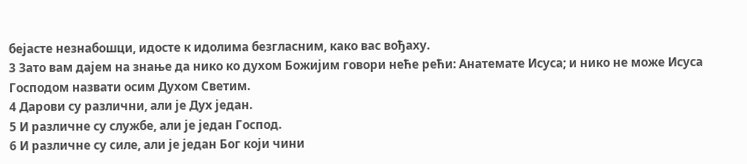бејасте незнабошци, идосте к идолима безгласним, како вас вођаху.
3 Зато вам дајем на знање да нико ко духом Божијим говори неће рећи: Анатемате Исуса; и нико не може Исуса Господом назвати осим Духом Светим.
4 Дарови су различни, али је Дух један.
5 И различне су службе, али је један Господ.
6 И различне су силе, али је један Бог који чини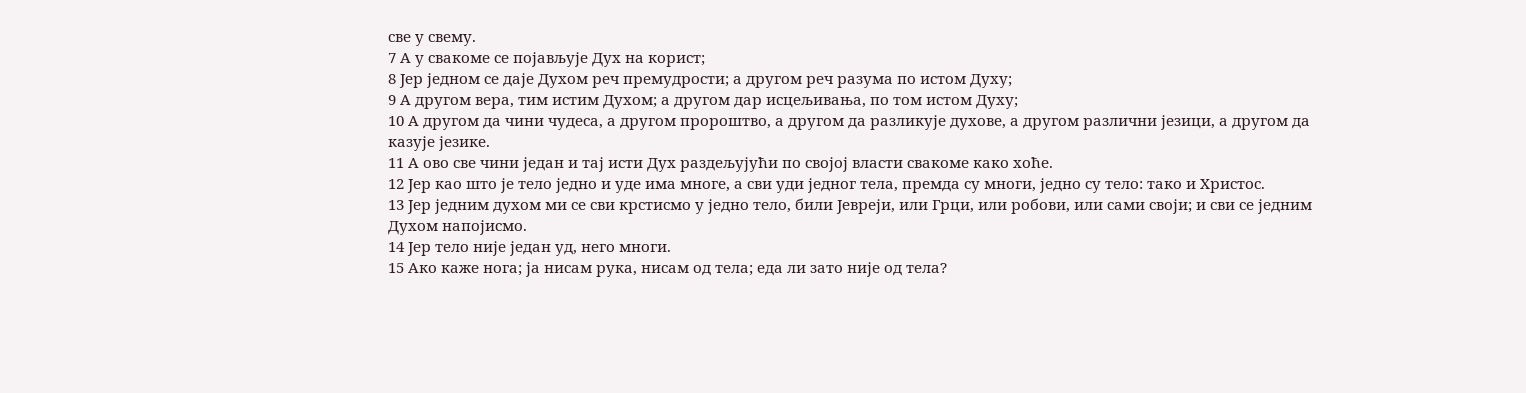све у свему.
7 А у свакоме се појављује Дух на корист;
8 Јер једном се даје Духом реч премудрости; а другом реч разума по истом Духу;
9 А другом вера, тим истим Духом; а другом дар исцељивања, по том истом Духу;
10 А другом да чини чудеса, а другом пророштво, а другом да разликује духове, а другом различни језици, а другом да казује језике.
11 А ово све чини један и тај исти Дух раздељујући по својој власти свакоме како хоће.
12 Јер као што је тело једно и уде има многе, а сви уди једног тела, премда су многи, једно су тело: тако и Христос.
13 Јер једним духом ми се сви крстисмо у једно тело, били Јевреји, или Грци, или робови, или сами своји; и сви се једним Духом напојисмо.
14 Јер тело није један уд, него многи.
15 Ако каже нога; ја нисам рука, нисам од тела; еда ли зато није од тела?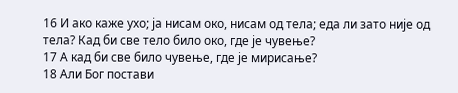16 И ако каже ухо; ја нисам око, нисам од тела; еда ли зато није од тела? Кад би све тело било око, где је чувење?
17 А кад би све било чувење, где је мирисање?
18 Али Бог постави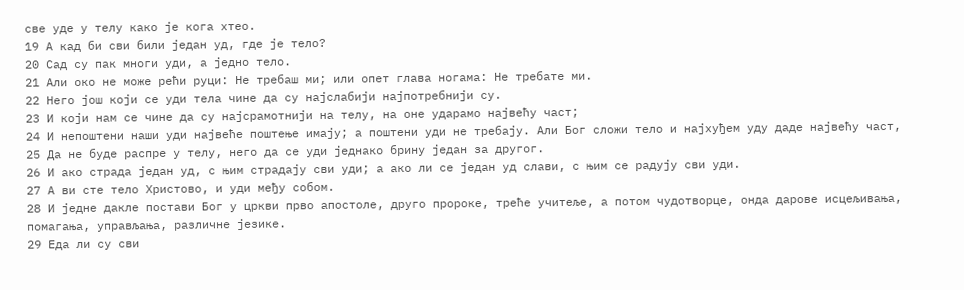све уде у телу како је кога хтео.
19 А кад би сви били један уд, где је тело?
20 Сад су пак многи уди, а једно тело.
21 Али око не може рећи руци: Не требаш ми; или опет глава ногама: Не требате ми.
22 Него још који се уди тела чине да су најслабији најпотребнији су.
23 И који нам се чине да су најсрамотнији на телу, на оне ударамо највећу част;
24 И непоштени наши уди највеће поштење имају; а поштени уди не требају. Али Бог сложи тело и најхуђем уду даде највећу част,
25 Да не буде распре у телу, него да се уди једнако брину један за другог.
26 И ако страда један уд, с њим страдају сви уди; а ако ли се један уд слави, с њим се радују сви уди.
27 А ви сте тело Христово, и уди међу собом.
28 И једне дакле постави Бог у цркви прво апостоле, друго пророке, треће учитеље, а потом чудотворце, онда дарове исцељивања, помагања, управљања, различне језике.
29 Еда ли су сви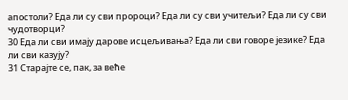апостоли? Еда ли су сви пророци? Еда ли су сви учитељи? Еда ли су сви чудотворци?
30 Еда ли сви имају дарове исцељивања? Еда ли сви говоре језике? Еда ли сви казују?
31 Старајте се, пак, за веће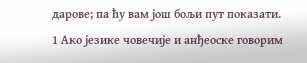дарове; па ћу вам још бољи пут показати.
1 Ако језике човечије и анђеоске говорим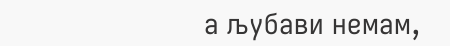а љубави немам,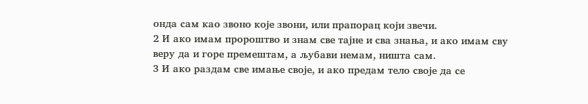онда сам као звоно које звони, или прапорац који звечи.
2 И ако имам пророштво и знам све тајне и сва знања, и ако имам сву веру да и горе премештам, а љубави немам, ништа сам.
3 И ако раздам све имање своје, и ако предам тело своје да се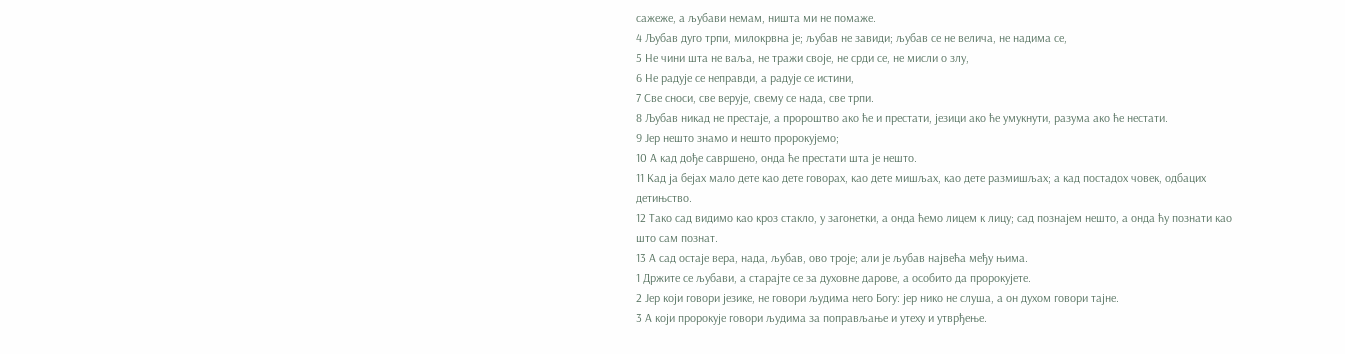сажеже, а љубави немам, ништа ми не помаже.
4 Љубав дуго трпи, милокрвна је; љубав не завиди; љубав се не велича, не надима се,
5 Не чини шта не ваља, не тражи своје, не срди се, не мисли о злу,
6 Не радује се неправди, а радује се истини,
7 Све сноси, све верује, свему се нада, све трпи.
8 Љубав никад не престаје, а пророштво ако ће и престати, језици ако ће умукнути, разума ако ће нестати.
9 Јер нешто знамо и нешто пророкујемо;
10 А кад дође савршено, онда ће престати шта је нешто.
11 Кад ја бејах мало дете као дете говорах, као дете мишљах, као дете размишљах; а кад постадох човек, одбацих детињство.
12 Тако сад видимо као кроз стакло, у загонетки, а онда ћемо лицем к лицу; сад познајем нешто, а онда ћу познати као што сам познат.
13 А сад остаје вера, нада, љубав, ово троје; али је љубав највећа међу њима.
1 Држите се љубави, а старајте се за духовне дарове, а особито да пророкујете.
2 Јер који говори језике, не говори људима него Богу: јер нико не слуша, а он духом говори тајне.
3 А који пророкује говори људима за поправљање и утеху и утврђење.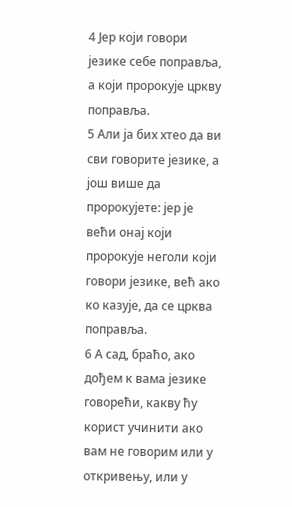4 Јер који говори језике себе поправља, а који пророкује цркву поправља.
5 Али ја бих хтео да ви сви говорите језике, а још више да пророкујете: јер је већи онај који пророкује неголи који говори језике, већ ако ко казује, да се црква поправља.
6 А сад, браћо, ако дођем к вама језике говорећи, какву ћу корист учинити ако вам не говорим или у откривењу, или у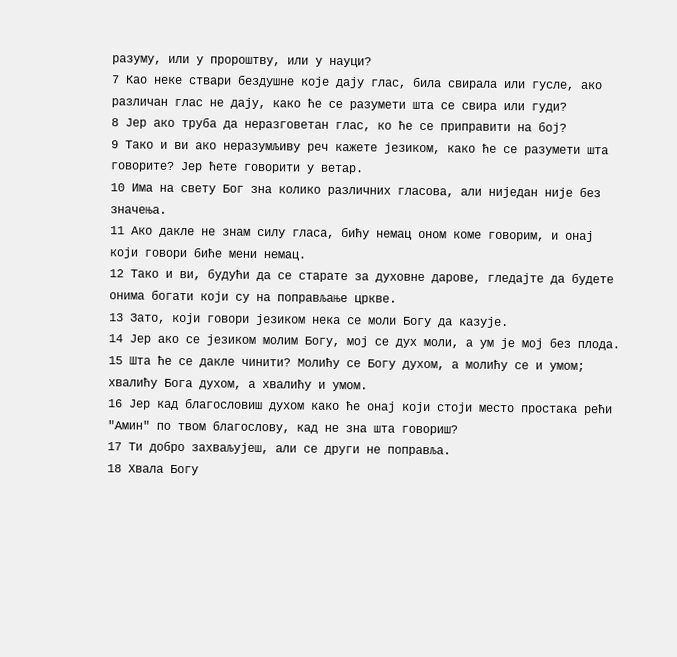разуму, или у пророштву, или у науци?
7 Као неке ствари бездушне које дају глас, била свирала или гусле, ако различан глас не дају, како ће се разумети шта се свира или гуди?
8 Јер ако труба да неразговетан глас, ко ће се приправити на бој?
9 Тако и ви ако неразумљиву реч кажете језиком, како ће се разумети шта говорите? Јер ћете говорити у ветар.
10 Има на свету Бог зна колико различних гласова, али ниједан није без значења.
11 Ако дакле не знам силу гласа, бићу немац оном коме говорим, и онај који говори биће мени немац.
12 Тако и ви, будући да се старате за духовне дарове, гледајте да будете онима богати који су на поправљање цркве.
13 Зато, који говори језиком нека се моли Богу да казује.
14 Јер ако се језиком молим Богу, мој се дух моли, а ум је мој без плода.
15 Шта ће се дакле чинити? Молићу се Богу духом, а молићу се и умом; хвалићу Бога духом, а хвалићу и умом.
16 Јер кад благословиш духом како ће онај који стоји место простака рећи "Амин" по твом благослову, кад не зна шта говориш?
17 Ти добро захваљујеш, али се други не поправља.
18 Хвала Богу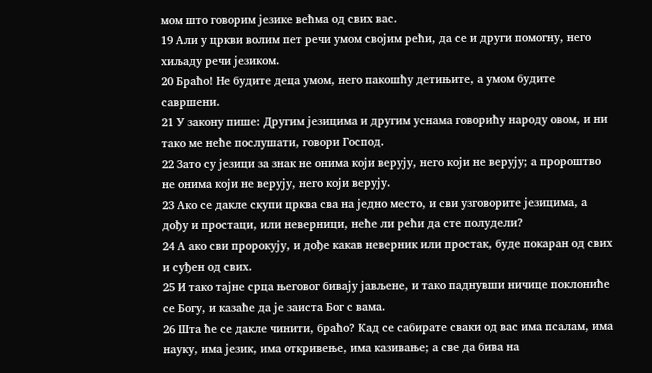мом што говорим језике већма од свих вас.
19 Али у цркви волим пет речи умом својим рећи, да се и други помогну, него хиљаду речи језиком.
20 Браћо! Не будите деца умом, него пакошћу детињите, а умом будите савршени.
21 У закону пише: Другим језицима и другим уснама говорићу народу овом, и ни тако ме неће послушати, говори Господ.
22 Зато су језици за знак не онима који верују, него који не верују; а пророштво не онима који не верују, него који верују.
23 Ако се дакле скупи црква сва на једно место, и сви узговорите језицима, а дођу и простаци, или неверници, неће ли рећи да сте полудели?
24 А ако сви пророкују, и дође какав неверник или простак, буде покаран од свих и суђен од свих.
25 И тако тајне срца његовог бивају јављене, и тако паднувши ничице поклониће се Богу, и казаће да је заиста Бог с вама.
26 Шта ће се дакле чинити, браћо? Кад се сабирате сваки од вас има псалам, има науку, има језик, има откривење, има казивање; а све да бива на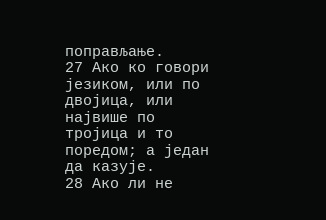поправљање.
27 Ако ко говори језиком, или по двојица, или највише по тројица и то поредом; а један да казује.
28 Ако ли не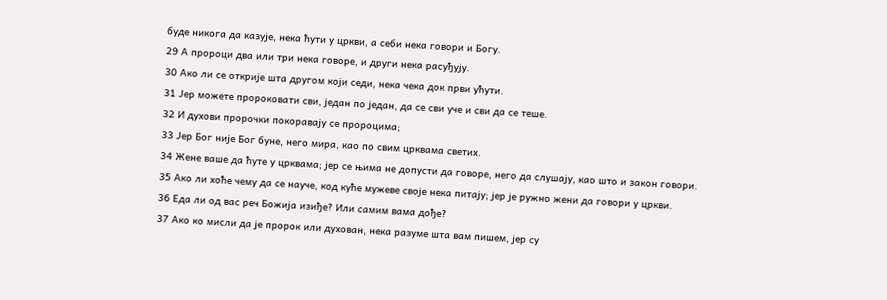буде никога да казује, нека ћути у цркви, а себи нека говори и Богу.
29 А пророци два или три нека говоре, и други нека расуђују.
30 Ако ли се открије шта другом који седи, нека чека док први ућути.
31 Јер можете пророковати сви, један по један, да се сви уче и сви да се теше.
32 И духови пророчки покоравају се пророцима;
33 Јер Бог није Бог буне, него мира, као по свим црквама светих.
34 Жене ваше да ћуте у црквама; јер се њима не допусти да говоре, него да слушају, као што и закон говори.
35 Ако ли хоће чему да се науче, код куће мужеве своје нека питају; јер је ружно жени да говори у цркви.
36 Еда ли од вас реч Божија изиђе? Или самим вама дође?
37 Ако ко мисли да је пророк или духован, нека разуме шта вам пишем, јер су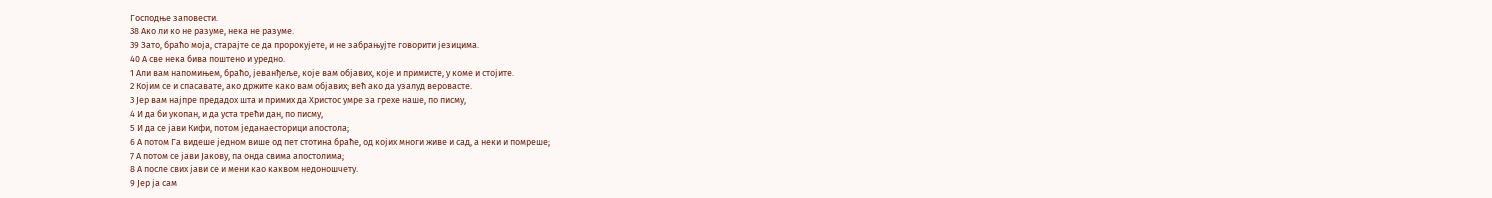Господње заповести.
38 Ако ли ко не разуме, нека не разуме.
39 Зато, браћо моја, старајте се да пророкујете, и не забрањујте говорити језицима.
40 А све нека бива поштено и уредно.
1 Али вам напомињем, браћо, јеванђеље, које вам објавих, које и примисте, у коме и стојите.
2 Којим се и спасавате, ако држите како вам објавих; већ ако да узалуд веровасте.
3 Јер вам најпре предадох шта и примих да Христос умре за грехе наше, по писму,
4 И да би укопан, и да уста трећи дан, по писму,
5 И да се јави Кифи, потом једанаесторици апостола;
6 А потом Га видеше једном више од пет стотина браће, од којих многи живе и сад, а неки и помреше;
7 А потом се јави Јакову, па онда свима апостолима;
8 А после свих јави се и мени као каквом недоношчету.
9 Јер ја сам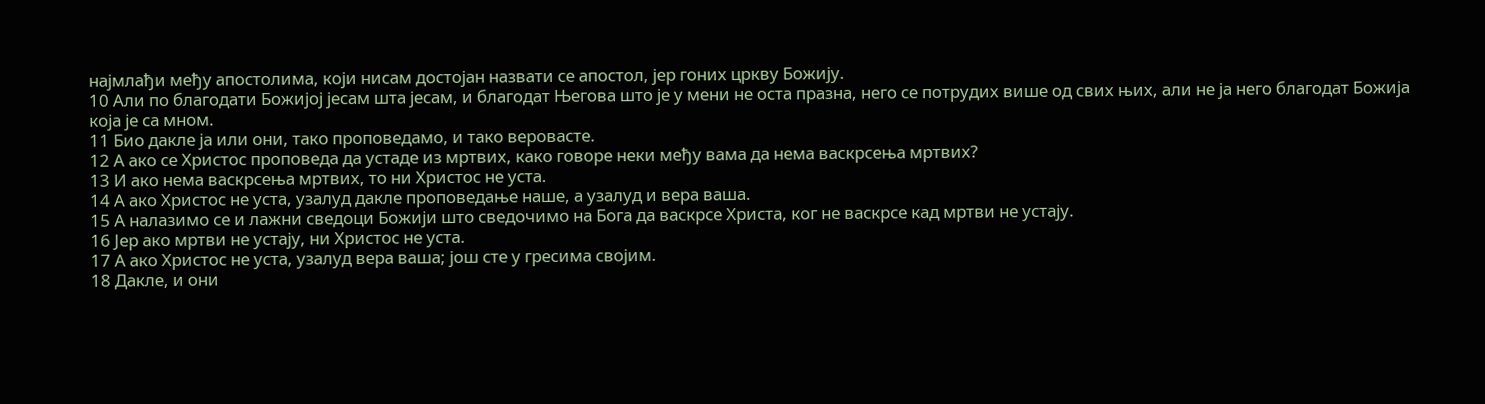најмлађи међу апостолима, који нисам достојан назвати се апостол, јер гоних цркву Божију.
10 Али по благодати Божијој јесам шта јесам, и благодат Његова што је у мени не оста празна, него се потрудих више од свих њих, али не ја него благодат Божија која је са мном.
11 Био дакле ја или они, тако проповедамо, и тако веровасте.
12 А ако се Христос проповеда да устаде из мртвих, како говоре неки међу вама да нема васкрсења мртвих?
13 И ако нема васкрсења мртвих, то ни Христос не уста.
14 А ако Христос не уста, узалуд дакле проповедање наше, а узалуд и вера ваша.
15 А налазимо се и лажни сведоци Божији што сведочимо на Бога да васкрсе Христа, ког не васкрсе кад мртви не устају.
16 Јер ако мртви не устају, ни Христос не уста.
17 А ако Христос не уста, узалуд вера ваша; још сте у гресима својим.
18 Дакле, и они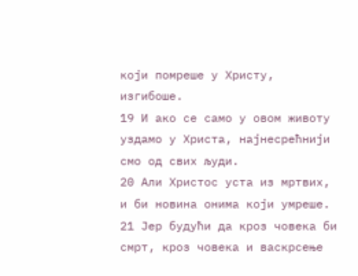који помреше у Христу, изгибоше.
19 И ако се само у овом животу уздамо у Христа, најнесрећнији смо од свих људи.
20 Али Христос уста из мртвих, и би новина онима који умреше.
21 Јер будући да кроз човека би смрт, кроз човека и васкрсење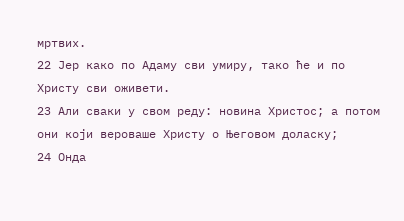мртвих.
22 Јер како по Адаму сви умиру, тако ће и по Христу сви оживети.
23 Али сваки у свом реду: новина Христос; а потом они који вероваше Христу о Његовом доласку;
24 Онда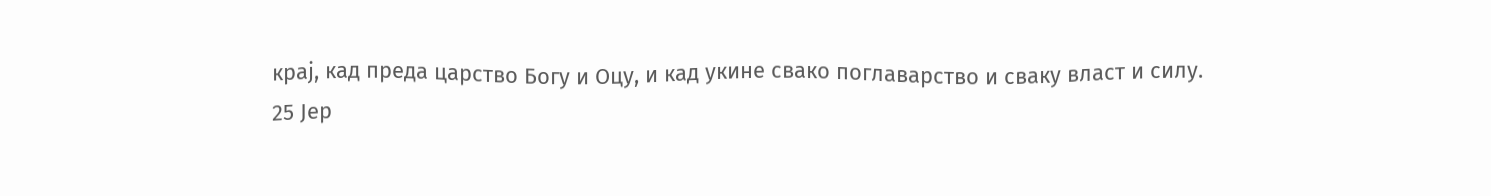крај, кад преда царство Богу и Оцу, и кад укине свако поглаварство и сваку власт и силу.
25 Јер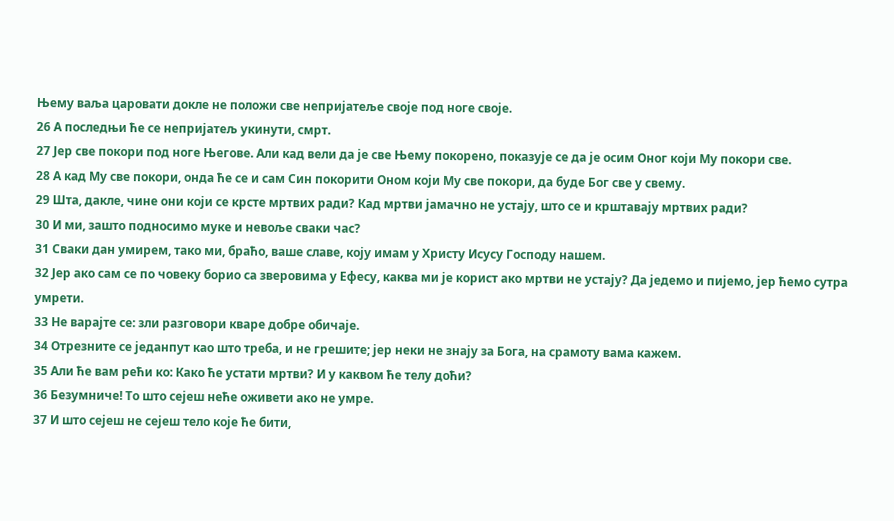Њему ваља царовати докле не положи све непријатеље своје под ноге своје.
26 А последњи ће се непријатељ укинути, смрт.
27 Јер све покори под ноге Његове. Али кад вели да је све Њему покорено, показује се да је осим Оног који Му покори све.
28 А кад Му све покори, онда ће се и сам Син покорити Оном који Му све покори, да буде Бог све у свему.
29 Шта, дакле, чине они који се крсте мртвих ради? Кад мртви јамачно не устају, што се и крштавају мртвих ради?
30 И ми, зашто подносимо муке и невоље сваки час?
31 Сваки дан умирем, тако ми, браћо, ваше славе, коју имам у Христу Исусу Господу нашем.
32 Јер ако сам се по човеку борио са зверовима у Ефесу, каква ми је корист ако мртви не устају? Да једемо и пијемо, јер ћемо сутра умрети.
33 Не варајте се: зли разговори кваре добре обичаје.
34 Отрезните се једанпут као што треба, и не грешите; јер неки не знају за Бога, на срамоту вама кажем.
35 Али ће вам рећи ко: Како ће устати мртви? И у каквом ће телу доћи?
36 Безумниче! То што сејеш неће оживети ако не умре.
37 И што сејеш не сејеш тело које ће бити,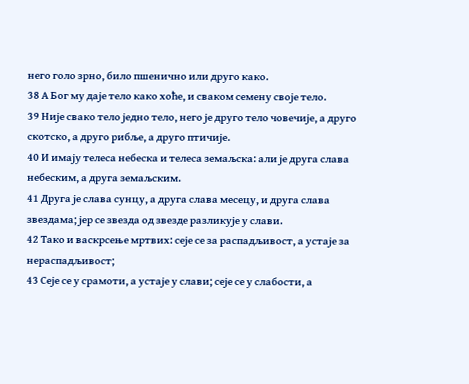него голо зрно, било пшенично или друго како.
38 А Бог му даје тело како хоће, и сваком семену своје тело.
39 Није свако тело једно тело, него је друго тело човечије, а друго скотско, а друго рибље, а друго птичије.
40 И имају телеса небеска и телеса земаљска: али је друга слава небеским, а друга земаљским.
41 Друга је слава сунцу, а друга слава месецу, и друга слава звездама; јер се звезда од звезде разликује у слави.
42 Тако и васкрсење мртвих: сеје се за распадљивост, а устаје за нераспадљивост;
43 Сеје се у срамоти, а устаје у слави; сеје се у слабости, а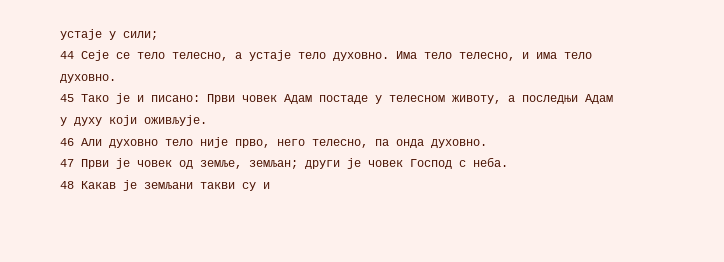устаје у сили;
44 Сеје се тело телесно, а устаје тело духовно. Има тело телесно, и има тело духовно.
45 Тако је и писано: Први човек Адам постаде у телесном животу, а последњи Адам у духу који оживљује.
46 Али духовно тело није прво, него телесно, па онда духовно.
47 Први је човек од земље, земљан; други је човек Господ с неба.
48 Какав је земљани такви су и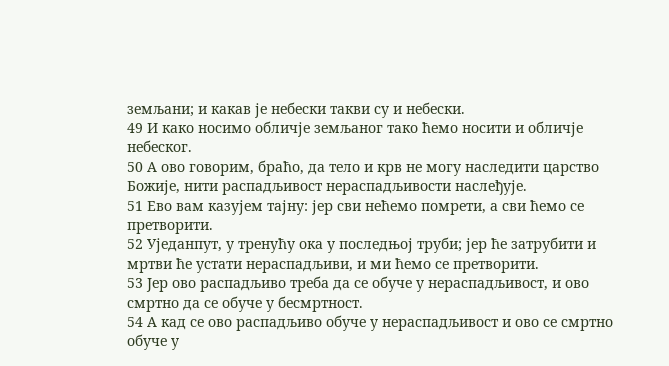земљани; и какав је небески такви су и небески.
49 И како носимо обличје земљаног тако ћемо носити и обличје небеског.
50 А ово говорим, браћо, да тело и крв не могу наследити царство Божије, нити распадљивост нераспадљивости наслеђује.
51 Ево вам казујем тајну: јер сви нећемо помрети, а сви ћемо се претворити.
52 Уједанпут, у тренућу ока у последњој труби; јер ће затрубити и мртви ће устати нераспадљиви, и ми ћемо се претворити.
53 Јер ово распадљиво треба да се обуче у нераспадљивост, и ово смртно да се обуче у бесмртност.
54 А кад се ово распадљиво обуче у нераспадљивост и ово се смртно обуче у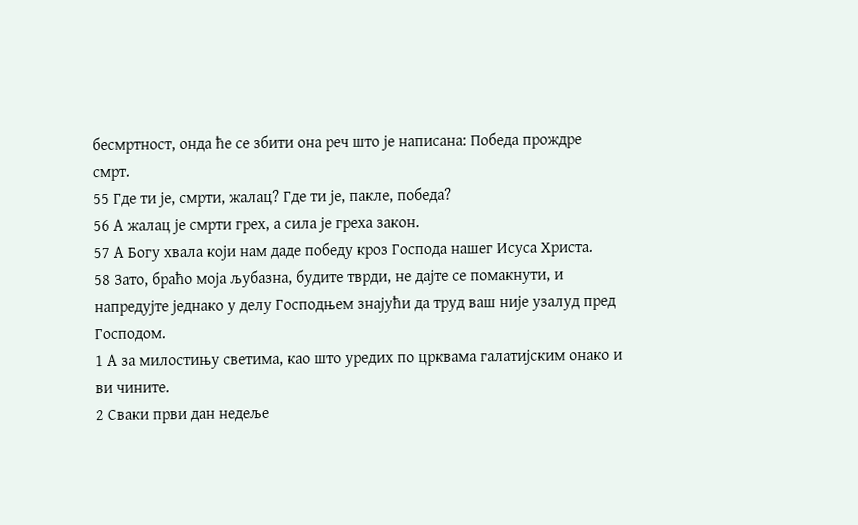бесмртност, онда ће се збити она реч што је написана: Победа прождре смрт.
55 Где ти је, смрти, жалац? Где ти је, пакле, победа?
56 А жалац је смрти грех, а сила је греха закон.
57 А Богу хвала који нам даде победу кроз Господа нашег Исуса Христа.
58 Зато, браћо моја љубазна, будите тврди, не дајте се помакнути, и напредујте једнако у делу Господњем знајући да труд ваш није узалуд пред Господом.
1 А за милостињу светима, као што уредих по црквама галатијским онако и ви чините.
2 Сваки први дан недеље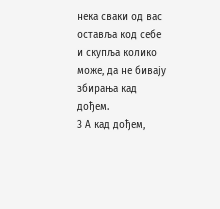нека сваки од вас оставља код себе и скупља колико може, да не бивају збирања кад дођем.
3 А кад дођем,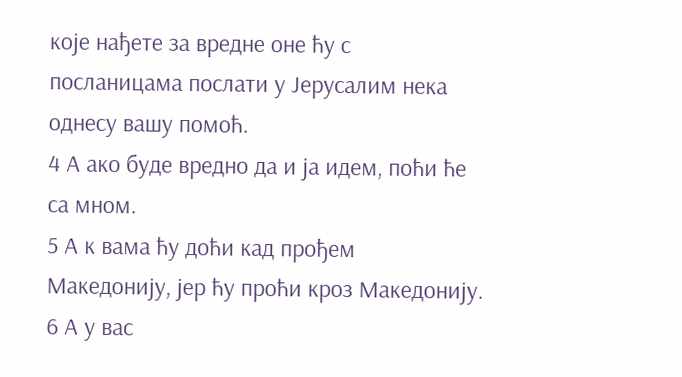које нађете за вредне оне ћу с посланицама послати у Јерусалим нека однесу вашу помоћ.
4 А ако буде вредно да и ја идем, поћи ће са мном.
5 А к вама ћу доћи кад прођем Македонију, јер ћу проћи кроз Македонију.
6 А у вас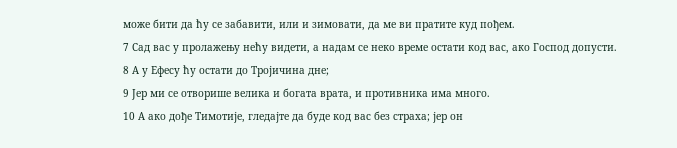може бити да ћу се забавити, или и зимовати, да ме ви пратите куд пођем.
7 Сад вас у пролажењу нећу видети, а надам се неко време остати код вас, ако Господ допусти.
8 А у Ефесу ћу остати до Тројичина дне;
9 Јер ми се отворише велика и богата врата, и противника има много.
10 А ако дође Тимотије, гледајте да буде код вас без страха; јер он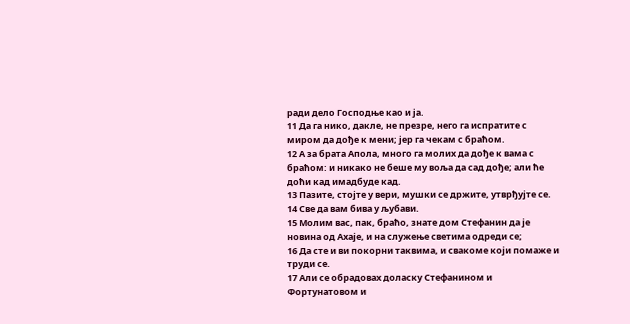ради дело Господње као и ја.
11 Да га нико, дакле, не презре, него га испратите с миром да дође к мени; јер га чекам с браћом.
12 А за брата Апола, много га молих да дође к вама с браћом: и никако не беше му воља да сад дође; али ће доћи кад имадбуде кад.
13 Пазите, стојте у вери, мушки се држите, утврђујте се.
14 Све да вам бива у љубави.
15 Молим вас, пак, браћо, знате дом Стефанин да је новина од Ахаје, и на служење светима одреди се;
16 Да сте и ви покорни таквима, и свакоме који помаже и труди се.
17 Али се обрадовах доласку Стефанином и Фортунатовом и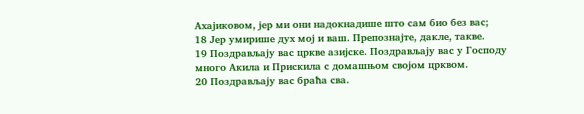Ахајиковом, јер ми они надокнадише што сам био без вас;
18 Јер умирише дух мој и ваш. Препознајте, дакле, такве.
19 Поздрављају вас цркве азијске. Поздрављају вас у Господу много Акила и Прискила с домашњом својом црквом.
20 Поздрављају вас браћа сва.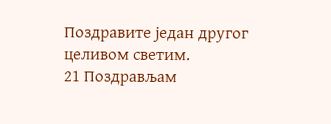Поздравите један другог целивом светим.
21 Поздрављам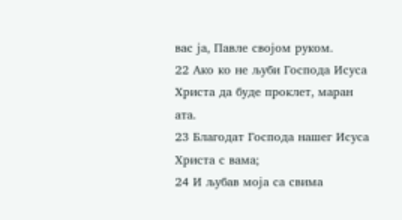вас ја, Павле својом руком.
22 Ако ко не љуби Господа Исуса Христа да буде проклет, маран ата.
23 Благодат Господа нашег Исуса Христа с вама;
24 И љубав моја са свима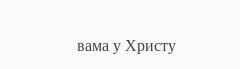вама у Христу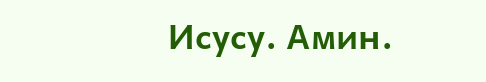Исусу. Амин.